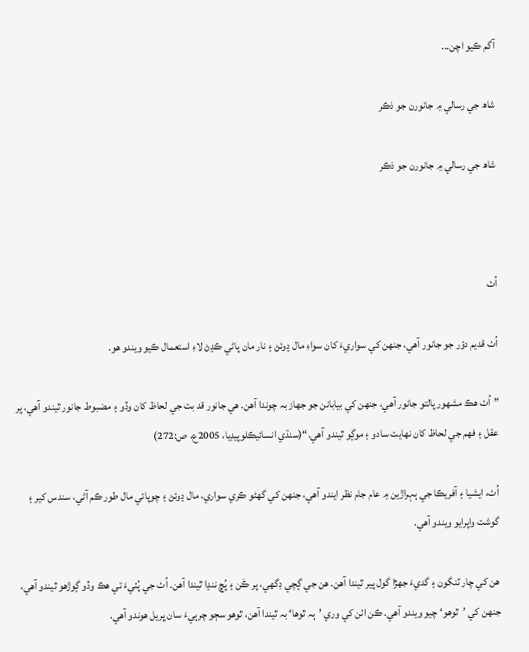آگم ڪيو اچن...

شاھ جي رسالي ۾ جانورن جو ذڪر

شاھ جي رسالي ۾ جانورن جو ذڪر



اُٺ

اُٺ قديم دؤر جو جانور آھي، جنھن کي سواريءَ کان سواءِ مال ڍوئڻ ۽ نار مان پاڻي ڪڍڻ لاءِ استعمال ڪيو ويندو ھو.

”اُٺ ھڪ مشھور پالتو جانور آھي، جنھن کي بيابانن جو جھاز بہ چوندا آھن. ھي جانور قد بت جي لحاظ کان وڏو ۽ مضبوط جانور ٿيندو آھي، پر عقل ۽ فھم جي لحاظ کان نھايت سادو ۽ موڳو ٿيندو آھي.“(سنڌي انسائيڪلوپيڊيا، 2005ع، ص:272)

اُٺ، ايشيا ۽ آفريڪا جي ٻہراڙين ۾ عام جام نظر ايندو آھي، جنھن کي گهڻو ڪري سواري، مال ڍوئڻ ۽ چوپائي مال طور ڪم آڻي، سندس کير ۽ گوشت واپرايو ويندو آھي.

ھن کي چار ٽنگون ۽ گديءَ جھڙا گول پير ٿيندا آھن. ھن جي ڳچي ڊگهي، پر ڪَن ۽ پُڇ ننڍا ٿيندا آھن. اُٺ جي پُٺيءَ تي ھڪ وڏو ڳوڙهو ٿيندو آھي، جنھن کي ’ٿوهو‘ چيو ويندو آھي. ڪن اٺن کي وري ’ٻہ ٿوها‘ بہ ٿيندا آھن، ٿوهو سڄو چرٻيءَ سان ڀريل ھوندو آھي.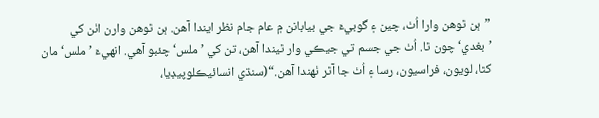”ٻن ٿوهن وارا اُٺ، چين ۽ گوبيءَ جي بيابانن ۾ عام جام نظر ايندا آھن. ٻن ٿوهن وارن اٺن کي ’بغدي‘ چون ٿا. اُٺ جي جسم تي جيڪي وار ٿيندا آھن، تن کي ’ملس‘ چئبو آھي. انهيءَ ’ملس‘ مان کٿا، لويون، فراسيون، رسا ۽ اُٺ جا آٿر ٺھندا آھن.“(سنڌي انسائيڪلوپيڊيا،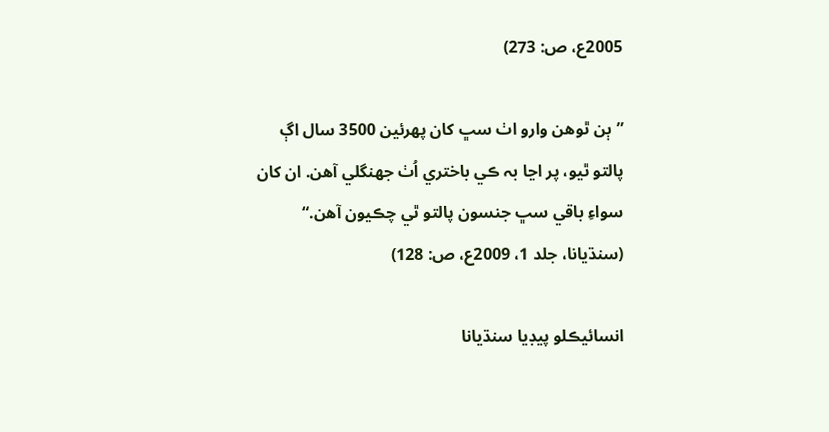2005ع، ص: 273)

”ٻن ٿوهن وارو اٺ سڀ کان پھرئين 3500 سال اڳ پالتو ٿيو، پر اڃا بہ ڪي باختري اُٺ جهنگلي آھن. ان کان سواءِ باقي سڀ جنسون پالتو ٿي چڪيون آھن.“ (سنڌيانا، جلد 1، 2009ع، ص: 128)

انسائيڪلو پيڊيا سنڌيانا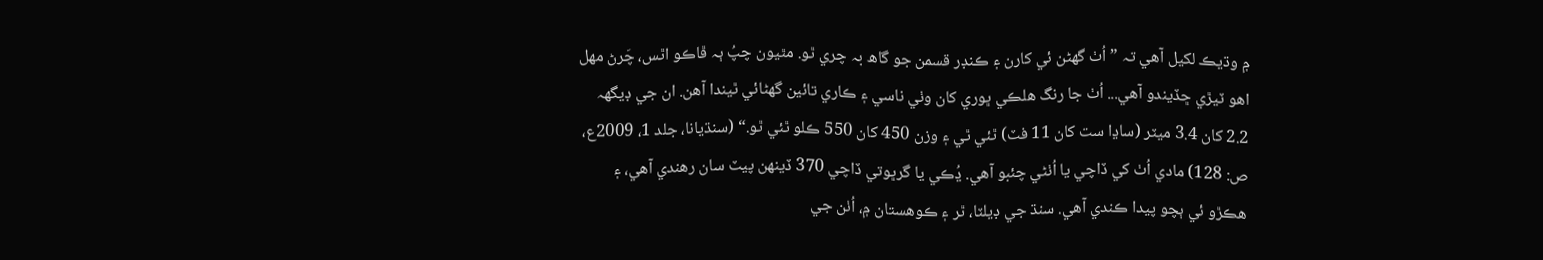۾ وڌيڪ لکيل آھي تہ ”اُٺ گهڻن ئي کارن ۽ ڪنڊر قسمن جو گاھ بہ چري ٿو. مٿيون چپُ ٻہ ڦاڪو اٿس، چَرڻ مھل اھو ٽيڙي ڇڏيندو آھي... اُٺ جا رنگ ھلڪي ڀوري کان وٺي ناسي ۽ ڪاري تائين گهڻائي ٿيندا آھن. ان جي ڊيگهہ 2.2 کان 3.4 ميٽر (ساڍا ست کان 11 فٽ) ٿئي ٿي ۽ وزن 450 کان 550 ڪلو ٿئي ٿو.“ (سنڌيانا، جلد 1، 2009ع، ص: 128) مادي اُٺ کي ڏاچي يا اُٺڻي چئبو آھي. ڍُڪي يا گرڀوتي ڏاچي 370 ڏينھن پيٽ سان رهندي آھي، ۽ ھڪڙو ئي ٻچو پيدا ڪندي آھي. سنڌ جي ڊيلٽا، ٿر ۽ ڪوهستان ۾، اُٺن جي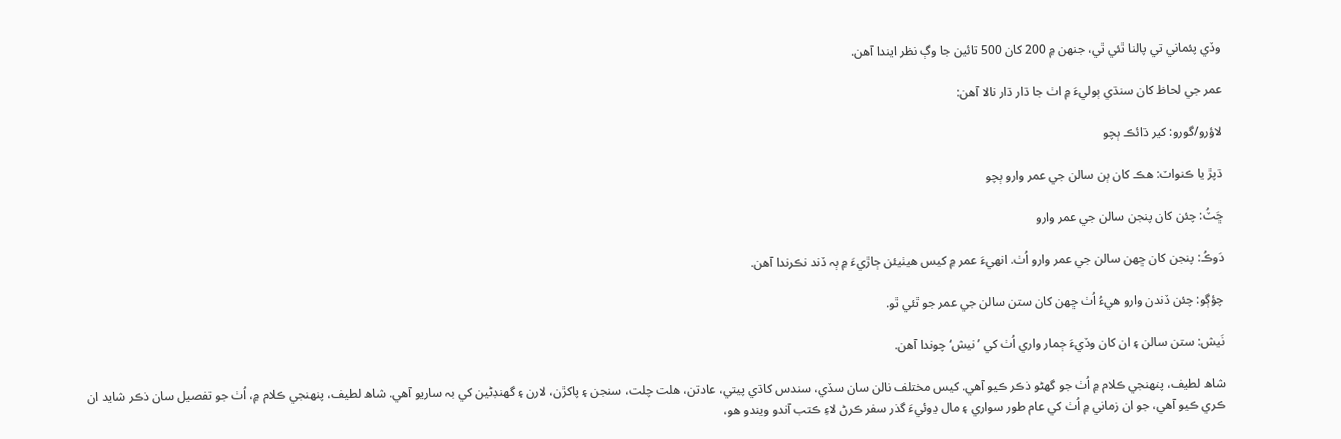وڏي پئماني تي پالنا ٿئي ٿي، جنھن ۾ 200 کان 500 تائين جا وڳ نظر ايندا آھن.

عمر جي لحاظ کان سنڌي ٻوليءَ ۾ اٺ جا ڌار ڌار نالا آھن:

لاؤرو/گورو: کير ڌائڪ ٻچو

ڌپڙ يا ڪنواٽ: ھڪ کان ٻن سالن جي عمر وارو ٻچو

ڇَٽُ: چئن کان پنجن سالن جي عمر وارو

دَوڪُ: پنجن کان ڇھن سالن جي عمر وارو اُٺ. انهيءَ عمر ۾ کيس ھيٺيئن ڄاڙيءَ ۾ ٻہ ڏند نڪرندا آھن.

چؤڳو: چئن ڏندن وارو ھيءُ اُٺ ڇھن کان ستن سالن جي عمر جو ٿئي ٿو.

نَيش: ستن سالن ۽ ان کان وڏيءَ ڄمار واري اُٺ کي ’نيش‘ چوندا آھن.

شاھ لطيف، پنھنجي ڪلام ۾ اُٺ جو گهڻو ذڪر ڪيو آھي. کيس مختلف نالن سان سڏي، سندس کاڌي پيتي، عادتن، ھلت چلت، سنجن ۽ پاکڙن، لارن ۽ گهنڊڻين کي بہ ساريو آھي. شاھ لطيف، پنھنجي ڪلام ۾، اُٺ جو تفصيل سان ذڪر شايد ان ڪري ڪيو آھي، جو ان زماني ۾ اُٺ کي عام طور سواري ۽ مال ڍوئيءَ گذر سفر ڪرڻ لاءِ ڪتب آندو ويندو ھو،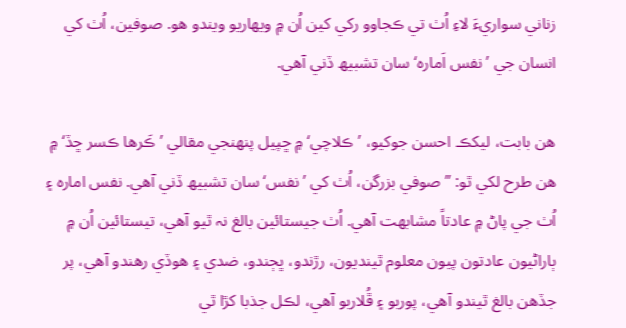زناني سواريءَ لاءِ اُٺ تي ڪجاوو رکي کين اُن ۾ ويھاريو ويندو ھو. صوفين، اُٺ کي انسان جي ’نفس اَماره‘ سان تشبيھ ڏني آھي.

ھن بابت، ليکڪ احسن جوکيو، ’ڪلاچي‘ ۾ ڇپيل پنھنجي مقالي ’ڪَرها ڪسر ڇڏ‘ ۾ ھن طرح لکي ٿو: ”صوفي بزرگن، اُٺ کي ’نفس‘ سان تشبيھ ڏني آھي. نفس امارہ ۽ اُٺ جي پاڻ ۾ عادتاً مشابهت آھي. اُٺ جيستائين بالغ نہ ٿيو آھي، تيستائين اُن ۾ ٻاراڻيون عادتون پيون معلوم ٿينديون، رڙندو، ڀڄندو، ضدي ۽ ھوڏي رهندو آھي، پر جڏهن بالغ ٿيندو آھي، پوربو ۽ ڦُلاربو آھي، لڪل جذبا کڙا ٿي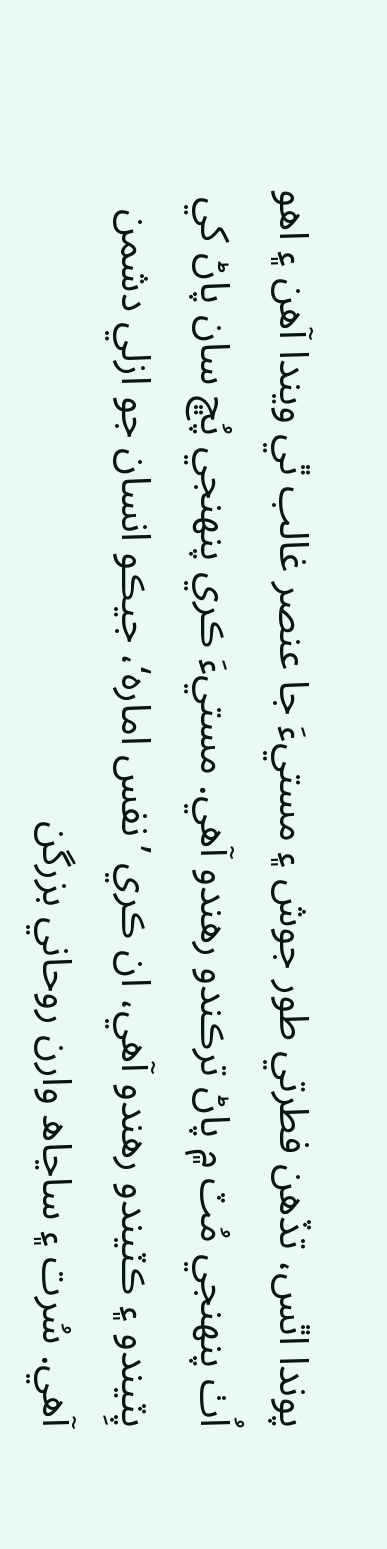پوندا اٿس، تڏهن فطرتي طور جوش ۽ مستيءَ جا عنصر غالب ٿي ويندا آھن ۽ اھو اُٺ پنھنجي مُٽ ۾ پاڻ ترڪندو رهندو آھي. مستيءَ ڪري پنھنجي پُڇ سان پاڻ کي پِٽيندو ۽ ڪٽيندو رهندو آھي، ان ڪري ’نفس اماره‘، جيڪو انسان جو ازلي دشمن آھي. سُرت ۽ ساڃاھ وارن روحاني بزرگن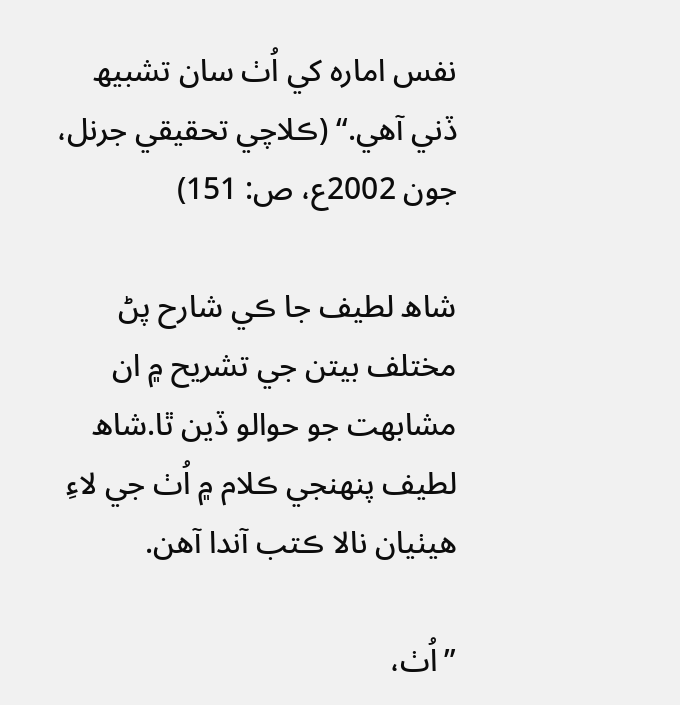نفس امارہ کي اُٺ سان تشبيھ ڏني آھي.“ (ڪلاچي تحقيقي جرنل، جون 2002ع، ص: 151)

شاھ لطيف جا ڪي شارح پڻ مختلف بيتن جي تشريح ۾ ان مشابهت جو حوالو ڏين ٿا.شاھ لطيف پنھنجي ڪلام ۾ اُٺ جي لاءِ ھيٺيان نالا ڪتب آندا آھن.

”اُٺ،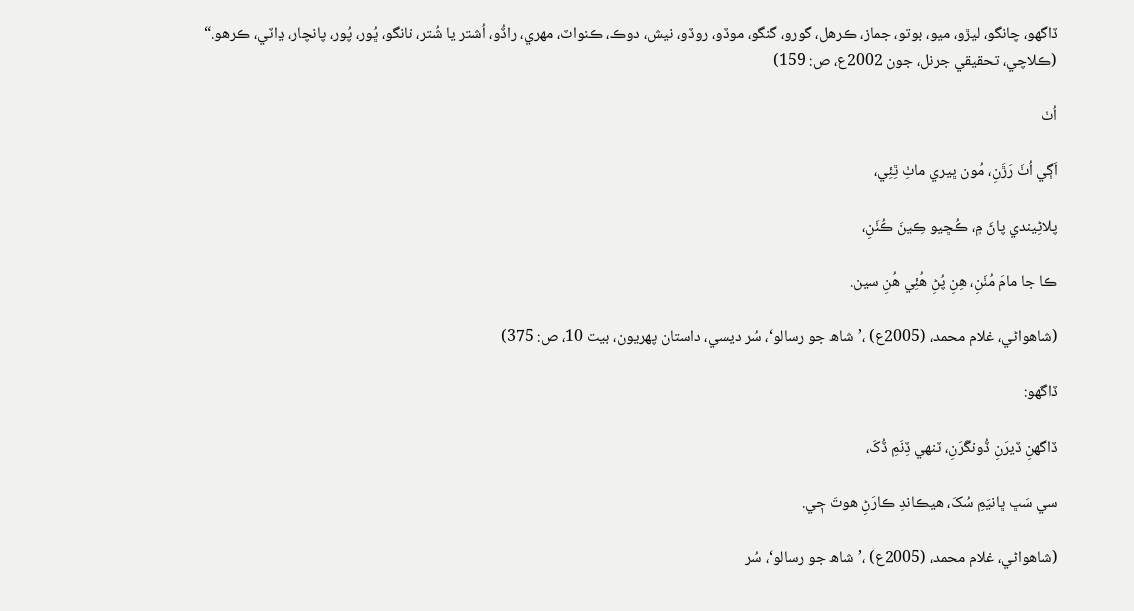ڏاگهو، چانگو، ليڙو، ميو، بوتو، جماز، ڪرهل، گورو، گنگو، موڏو، روڏو، نيش، دوڪ، ڪنواٽ، مهري، راڏُو، اُشتر يا شُتر، نانگو، ڀُور، پُور، پانچار، ڍاٽي، ڪرهو.“ (ڪلاچي، تحقيقي جرنل، جون 2002ع، ص: 159)

اُٺ

اَڳي اُٺَ رَڙَنِ، مُون ڀيري ماٺِ ٿِئِي،

پلاڻِيندي پاڻَ ۾، ڪُڇيو ڪِينَ ڪُٺَنِ،

ڪا جا مامَ مُٺَنِ، ھِنِ پُڻِ ھُئِي ھُنِ سين.

(شاھواڻي، غلام محمد، (2005ع) ،’شاھ جو رسالو‘، سُر ديسي، داستان پھريون، بيت 10، ص: 375)

ڏاگهو:

ڏاگهنِ ڏيرَنِ ڏُونگَرَنِ، ٽنهي ڏِنَمِ ڏُکَ،

سي سَڀ ڀانيَمِ سُکَ، ھيڪاندِ ڪارَڻِ ھوتَ جٖي.

(شاھواڻي، غلام محمد، (2005ع) ،’شاھ جو رسالو‘، سُر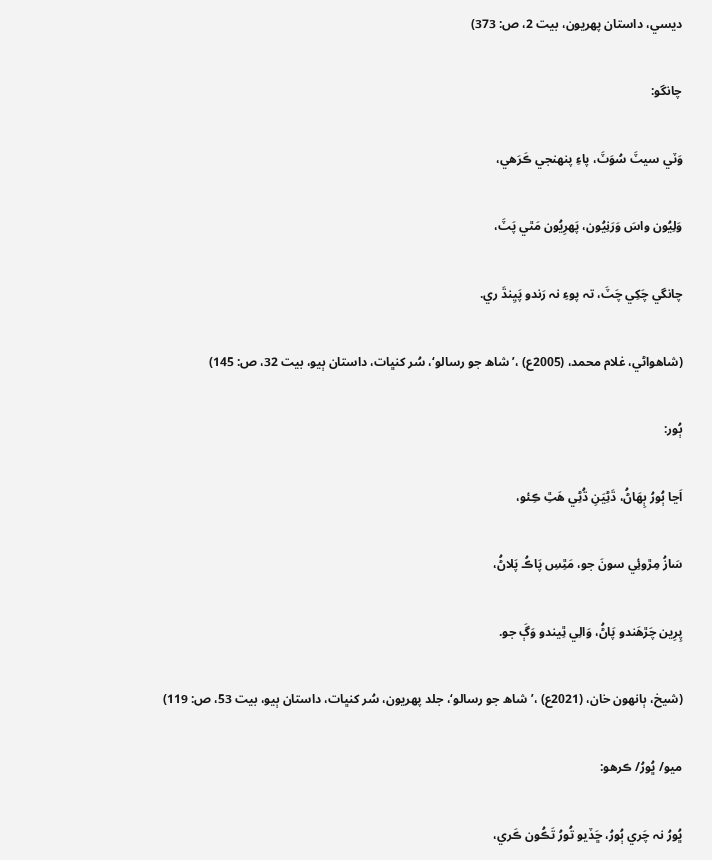ديسي، داستان پھريون، بيت 2، ص: 373)

چانگو:

وَٽي سيٽَ سُوَٽَ، پاءِ پنھنجي ڪَرَهي،

وَلِيُون واسَ وَرَنِيُون، پَھرِيُون مَٿي پَٽَ،

چانگي چَکِي چَٽَ، تہ پوءِ نہ رَندو پَيِنڌَ ري.

(شاھواڻي، غلام محمد، (2005ع) ،’شاھ جو رسالو‘، سُر کنڀات، داستان ٻيو، بيت 32، ص: 145)

ٻُور:

اَڃا ٻُورُ ٻِھَاڻُ، ڌَڻِيَنِ ڌُڻِي ھَٿِ ڪِئو،

سَازُ مِڙوئِي سونَ جو، مَٿِسِ پَاڪُ پَلاڻُ،

پِرِين چَڙهَندو پَاڻُ، وَالِي ٿِيندو وَڳَ جو.

(شيخ، ٻانهون خان، (2021ع) ،’شاھ جو رسالو‘، جلد پھريون، سُر کنڀات، داستان ٻيو، بيت 53، ص: 119)

ميو/ ڀُورُ/ ڪرهو:

ڀُورُ نہ چَري ٻُورُ، ڇَڏيو تُورُ تَڪُون ڪَري،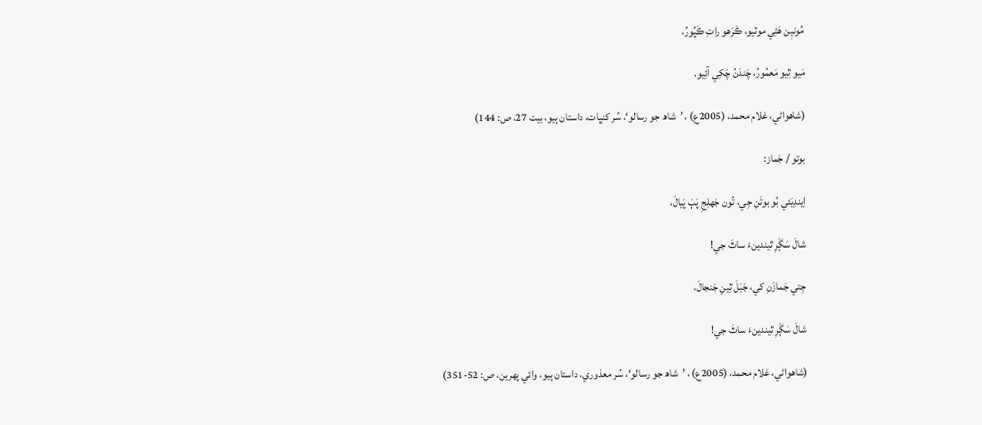مُونيٖن ھَڻِي موٽيو، ڪَرَهو راتِ ڪَپُورُ،

مَيو ٿِيو مَعمُورُ، چَندَنُ چَکِي آئِيو.

(شاھواڻي، غلام محمد، (2005ع) ، ’شاھ جو رسالو‘، سُر کنڀات، داستان ٻيو، بيت 27، ص: 144)

بوتو / جَماز:

اِيندِيَئي بُو بوتَنِ جِي، تُون جَھلِجِ پَٻَ پَيالَ،

شالَ سَڳَرِ ٿيندينءَ ساٿَ جي!

جِتي جَمازَنِ کي، جَبَلَ ٿِينِ جَنجالَ،

شالَ سَڳَرِ ٿيندينءَ ساٿَ جي!

(شاھواڻي، غلام محمد، (2005ع) ، ’شاھ جو رسالو‘، سُر معذوري، داستان ٻيو، وائي پھرين، ص: 52-351)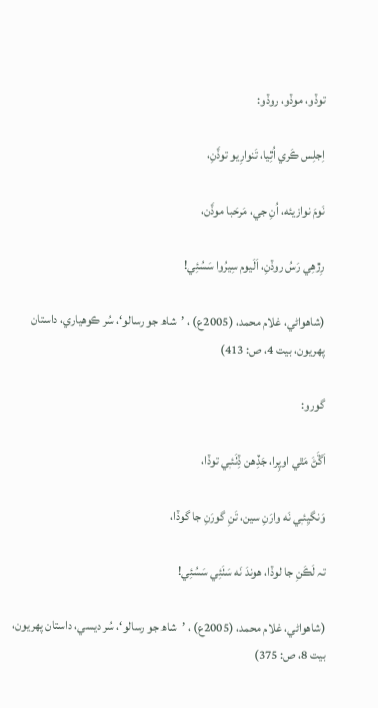توڏو، موڏو، روڏو:

اِجلِس ڪَري اُٿِيا، تَنوارِيو توڏَنِ،

نَومَ نوازيئه، اُنِ جي، مَرحَبا موڏَن،

رِڙهِي رَسُ روڏنِ، اَلَيوم سِيرُوا سَسُئِي!

(شاھواڻي، غلام محمد، (2005ع) ، ’شاھ جو رسالو‘، سُر ڪوهياري، داستان پھريون، بيت 4، ص: 413)

گورو:

اَڱَڻَ مَٿي اوپِرا، جَڏِهن ڏِٺَئـٖي توڏا،

وَنگيِئـٖي نَه وارَنِ سين، تَنِ گورَنِ جا گوڏا،

تہ لَڪَنِ جا لوڏا، ھوندَ نَه سَٺَئِي سَسُئِي!

(شاھواڻي، غلام محمد، (2005ع) ، ’شاھ جو رسالو‘، سُر ديسي، داستان پھريون، بيت 8، ص: 375)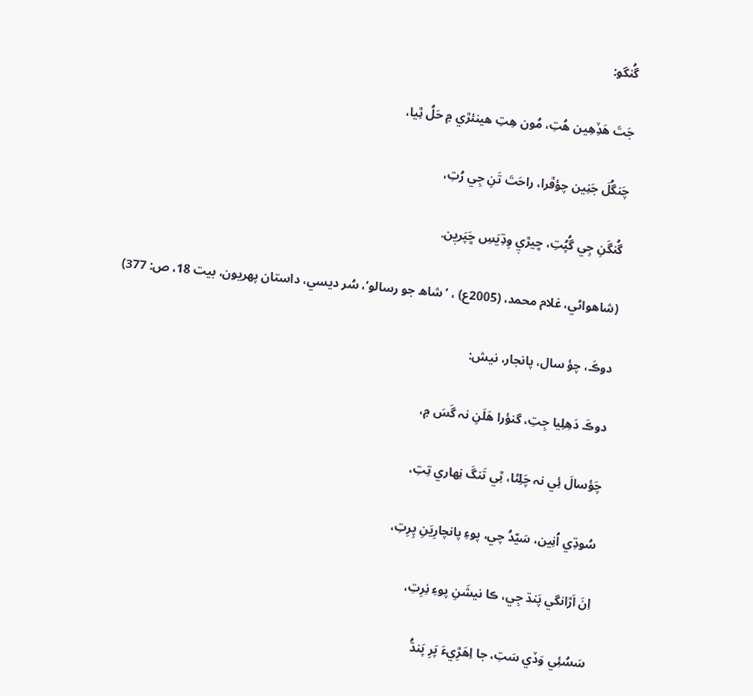گُنگو:

جَتَ ھَڏِهِين ھُتِ، مُون ھِتِ ھينئڙي ۾ حَلُ ٿِيا،

چَنگُلَ جَنِين چؤڦرا، راحَتَ تَنِ جِي رُتِ،

گُنگَنِ جِي گُپُتِ، ڇيڙيٖ وِڌِيَسِ ڇَپَريٖن.

(شاھواڻي، غلام محمد، (2005ع) ، ’شاھ جو رسالو‘، سُر ديسي، داستان پھريون، بيت 18، ص: 377)

دوڪَ، چؤ سال، پانجار، نيش:

دوڪَ دَهِلِيا جِتِ، گنؤرا ھَلَنِ نہ گَسَ ۾،

چَؤسالَ ئِي نہ چَلِڻا، ٿِي تَنگَ نِهاري تِتِ،

سُوڌِي اُنِين، سَيّدُ چي، پوءِ پانچارِيَنِ پِرِتِ،

اِنَ اَڙانگي پَنڌ جِي، ڪا نيشَنِ پوءِ نِرِتِ،

سَسُئِي وَڏي سَتِ، جا اِھَڙِيءَ پَرِ پَنڌُ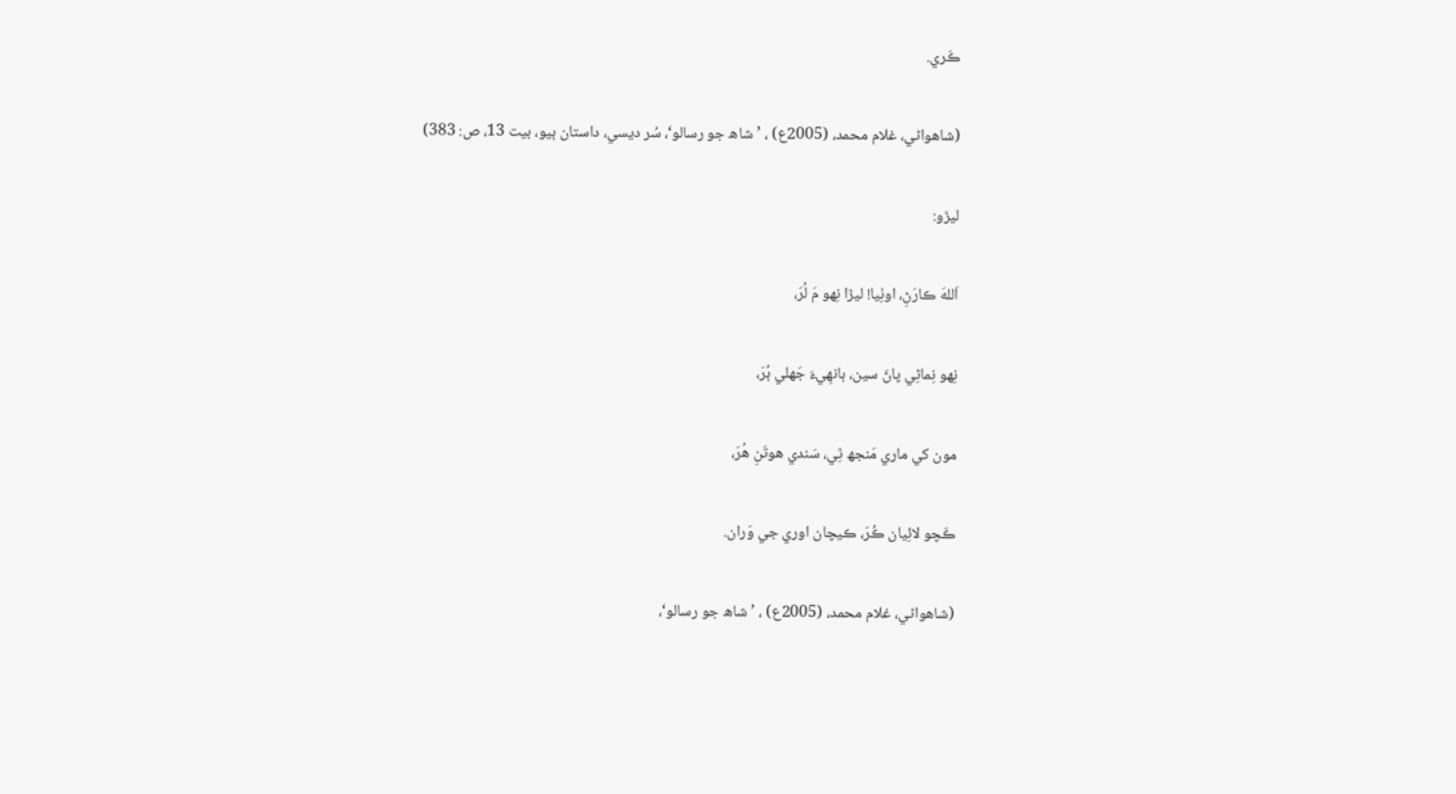ڪَري.

(شاھواڻي، غلام محمد، (2005ع) ، ’شاھ جو رسالو‘، سُر ديسي، داستان ٻيو، بيت 13، ص: 383)

ليڙو:

اَللهَ ڪارَڻِ، اوٺِيا! ليڙا نِهو مَ لُرَ،

نِهو نِماڻِي پاڻَ سين، ٻانهِيءَ جَھلي ٻُرَ،

مون کي ماري مَنجھ ٿِي، سَندي ھوتَنِ ھُرَ،

ڪَچو لائِيان ڪُرَ، ڪيچان اوري جي وَران.

(شاھواڻي، غلام محمد، (2005ع) ، ’شاھ جو رسالو‘،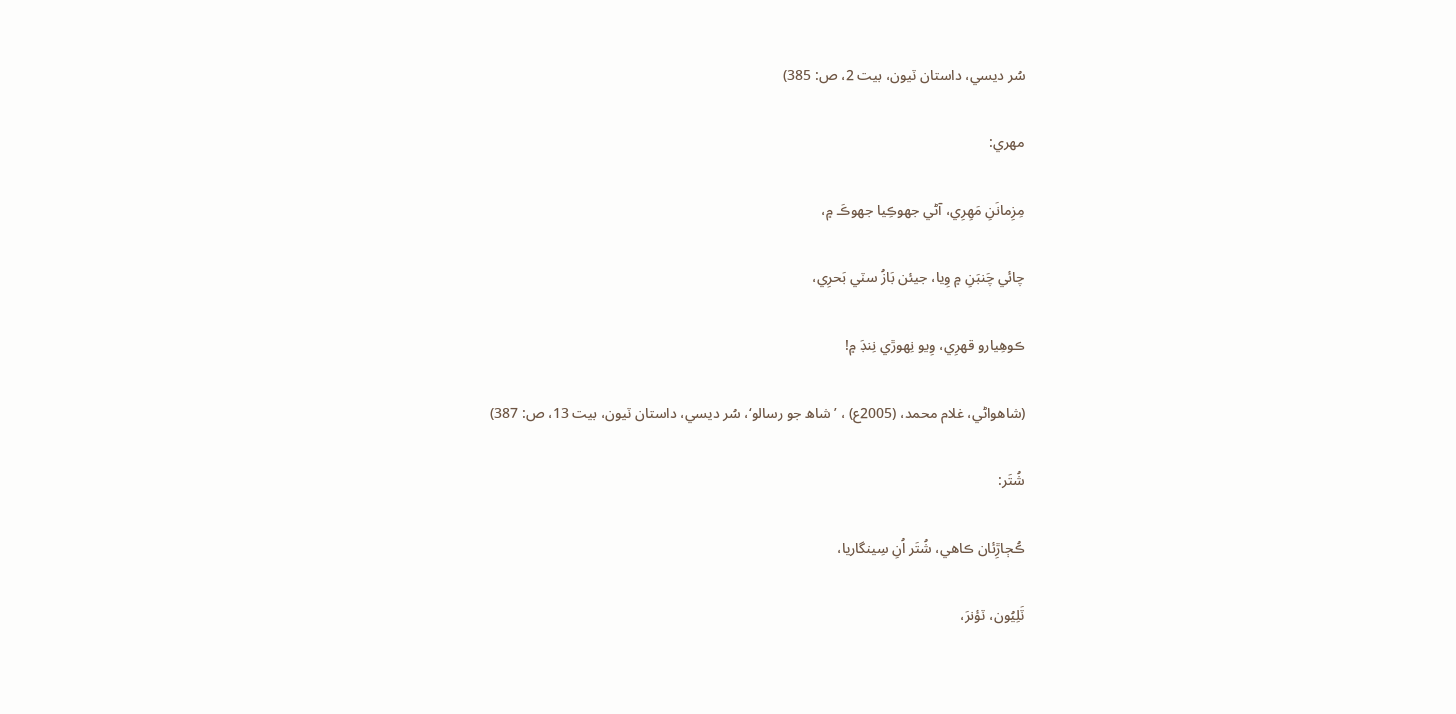سُر ديسي، داستان ٽيون، بيت 2، ص: 385)

مهري:

مِزِمانَنِ مَهِرِي، آڻي جهوڪِيا جهوڪَ ۾،

چائي چَنبَنِ ۾ وِيا، جيئن بَازُ سٽي بَحرِي،

ڪوهِيارو قهرِي، وِيو نِهوڙي نِنڊَ ۾!

(شاھواڻي، غلام محمد، (2005ع) ، ’شاھ جو رسالو‘، سُر ديسي، داستان ٽيون، بيت 13، ص: 387)

شُتَر:

ڪُڄاڙِئان ڪاھي، شُتَر اُنِ سِينگاريا،

ٽَلِيُون، ٽؤنرَ،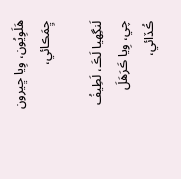ھَلَوِيُون، وِيا ڇيرون ڇِمَڪائي،

لَنگِھيا لَڪَ، لَطِيفُ چي، وِيا ڪَرَهَلَ ڪُڏائي،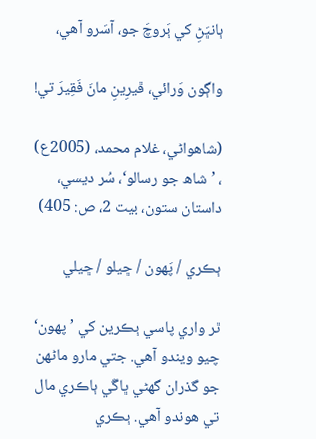ٻانڀَڻِ کي ٻَروچَ جو، آسَرو آھي،

واڳون وَرائي، ڦيرِينِ مانَ فَقِيرَ تي!

(شاھواڻي، غلام محمد، (2005ع) ، ’شاھ جو رسالو‘، سُر ديسي، داستان ستون، بيت 2، ص: 405)

ٻڪري / پَھون / ڇيلو / ڇيلي

ٿر واري پاسي ٻڪرين کي ’پھون‘ چيو ويندو آھي. جتي مارو ماڻهن جو گذران گهڻي ڀاڱي ٻاڪري مال تي ھوندو آھي. ٻڪري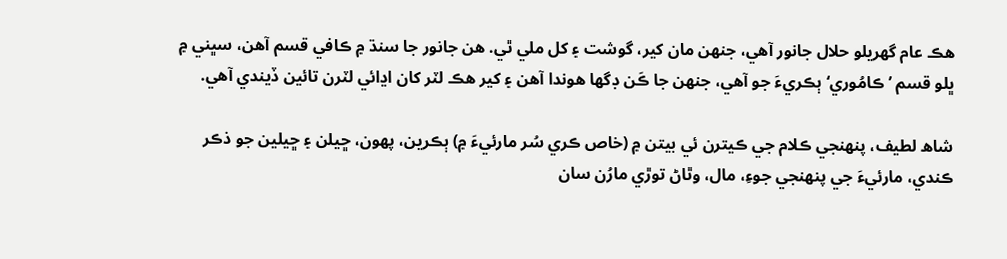ھڪ عام گهريلو حلال جانور آھي، جنھن مان کير، گوشت ۽ کل ملي ٿي. ھن جانور جا سنڌ ۾ ڪافي قسم آھن، سڀني ۾ ڀلو قسم ’ڪامُوري‘ ٻڪريءَ جو آھي، جنھن جا ڪَن ڊگها ھوندا آھن ۽ کير ھڪ لٽر کان اڍائي لٽرن تائين ڏيندي آھي.

شاھ لطيف، پنھنجي ڪلام جي ڪيترن ئي بيتن ۾ (خاص ڪري سُر مارئيءَ ۾) ٻڪرين، پھون، ڇيلن ۽ ڇيلين جو ذڪر ڪندي، مارئيءَ جي پنھنجي جوءِ، مال، وٿاڻ توڙي مارُن سان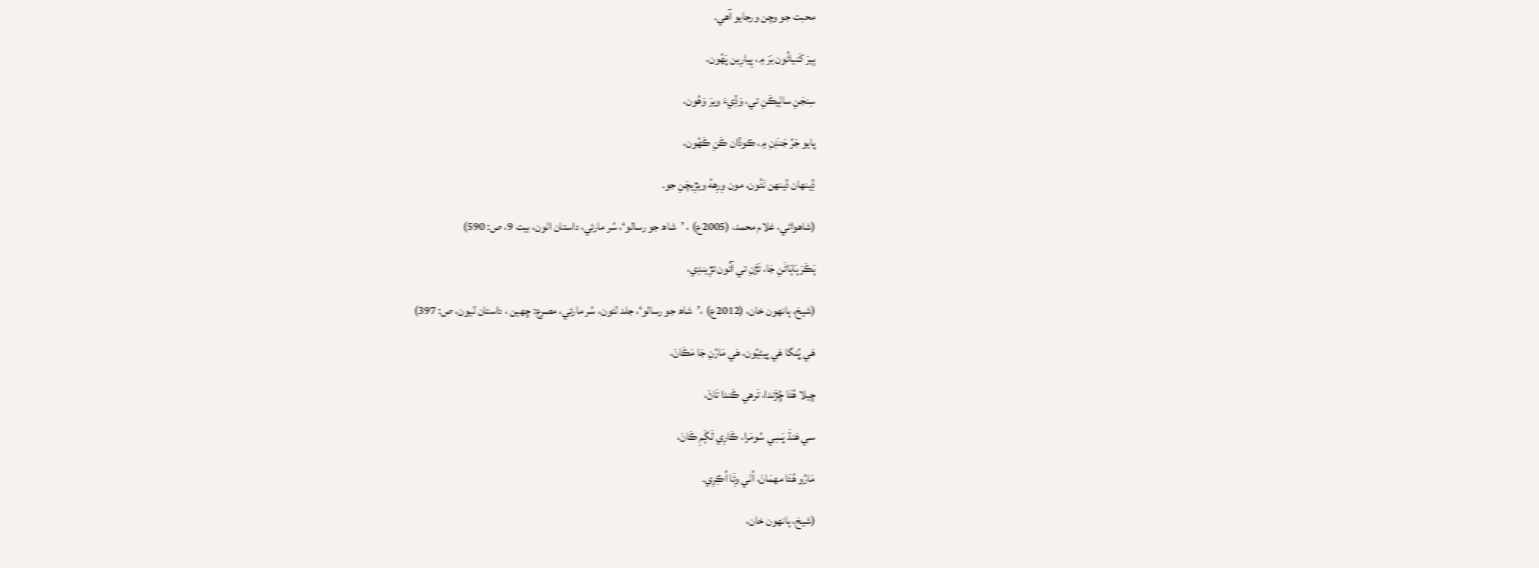محبت جو وچن ورجايو آھي.

بِيرَ کَنيائُون بَرَ ۾، پِيارِين پَھُون،

سِنجَنِ ساٺِيڪَنِ تي، وَڏِيءَ ويرَ وَهُون،

پايو جَرُ جَنڊَنِ ۾، ڪوڏان ڪَنِ ڪَھُون،

ڏِينهان ڏينھن نَئُون، مون وِرِههُ ويڙِيچَنِ جو.

(شاھواڻي، غلام محمد، (2005ع) ، ’شاھ جو رسالو‘، سُر مارئي، داستان اٺون، بيت 9، ص: 590)

ٻَڪَرَ ٻَاٻَاڻَنِ جَا، تَڙَنِ تي آئُون تڙِيندِي،

(شيخ، ٻانهون خان، (2012ع) ،’شاھ جو رسالو‘، جلد ٽئون، سُر مارئي، مصرع: ڇھين ، داستان ٽيون، ص: 397)

ھَي ڀُنگا ھَي ڀيڻِيُون، ھَي مَارُنِ جَا مَڪَانَ،

ڇيلا ھُئَا ڇُڙَندا، تَرهي ڪَندا تَاڻَ،

سي ھَنڌَ پَسِي سُومَرا، ڪَارِي لَڳَمِ ڪَانَ،

مَارُو ھُئَا مهمَانَ، اُٺي وِئَا اُڪِرِي.

(شيخ، ٻانهون خان،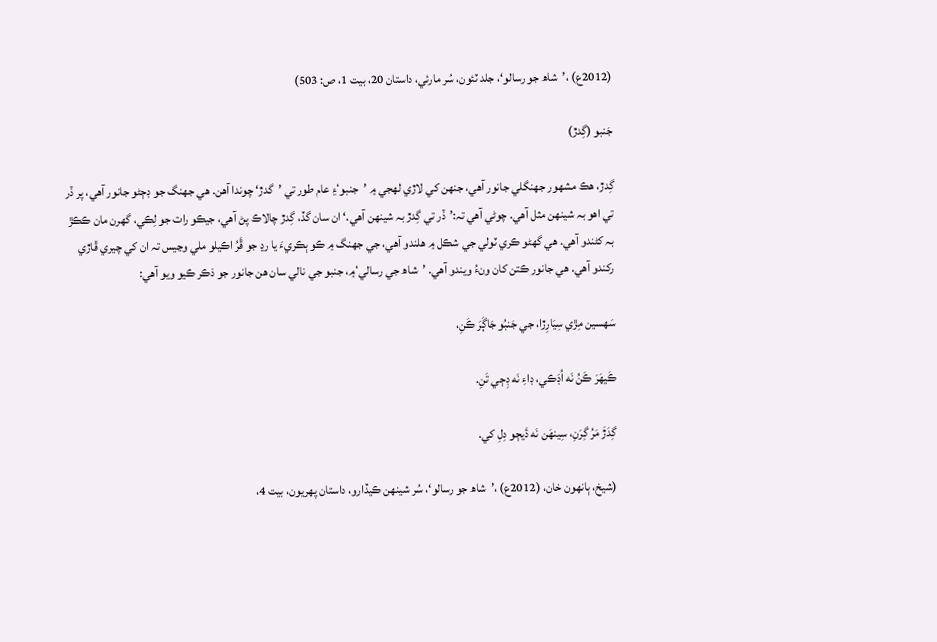(2012ع) ،’شاھ جو رسالو‘، جلد ٽئون، سُر مارئي، داستان 20، بيت 1، ص: 503)

جَنبو (گِدڙ)

گِدڙ، ھڪ مشھور جهنگلي جانور آھي، جنھن کي لاڙي لهجي ۾ ’جنبو‘۽ عام طور تي ’گدڙ‘ چوندا آھن. ھي جهنگ جو ڊڄڻو جانور آھي، پر ڏر تي اھو بہ شينھن مثل آھي. چوڻي آھي تہ:’ڏر تي گِدڙ بہ شينھن آھي.‘ ان سان گڏ، گِدڙ چالاڪ پڻ آھي، جيڪو رات جو لِڪي، گهرن مان ڪڪڙ بہ کڻندو آھي. ھي گهڻو ڪري ٽولي جي شڪل ۾ ھلندو آھي، جي جهنگ ۾ ڪو ٻڪريءَ يا رڍ جو ڦَرُ اڪيلو ملي وڃيس تہ ان کي چيري ڦاڙي رکندو آھي. ھي جانور ڪتن کان ونءُ ويندو آھي. ’شاھ جي رسالي‘۾، جنبو جي نالي سان ھن جانور جو ذڪر ڪيو ويو آھي:

سَھسين مِڙي سِيَارِڙا، جي جَنبُو جَاڳَرَ ڪَنِ،

ڪَيهَرَ ڪَنُ نَه اُڊَڪي، ڊاءِ نَه ڊِڄي تَنِ.

گِدَڙَ مَرُ گِرَنِ، سِينهَن نَه ڌَيڄو دِلِ کي.

(شيخ، ٻانهون خان، (2012ع) ،’شاھ جو رسالو‘، سُر شينھن ڪيڏارو، داستان پھريون، بيت 4،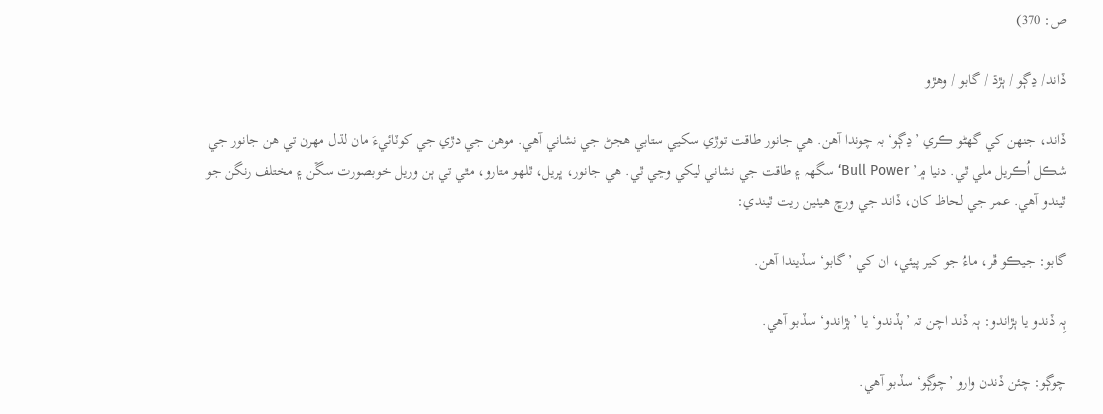ص: 370)

ڏاند/ ڍڳو / ٻڙڌ / گابو / وهڙو

ڏاند، جنھن کي گهڻو ڪري ’ڍڳو‘ بہ چوندا آھن. ھي جانور طاقت توڙي سکيي ستابي ھجڻ جي نشاني آھي. موهن جي دڙي جي کوٽائيءَ مان لڌل مهرن تي ھن جانور جي شڪل اُڪريل ملي ٿي. دنيا ۾’ Bull Power‘ سگهہ ۽ طاقت جي نشاني ليکي وڃي ٿي. ھي جانور، ڀريل، ٿلهو متارو، مٿي تي ٻن وريل خوبصورت سڱن ۽ مختلف رنگن جو ٿيندو آھي. عمر جي لحاظ کان، ڏاند جي ورڇ ھيٺين ريت ٿيندي:

گابو: جيڪو ڦر، ماءُ جو کير پيئي، ان کي ’گابو‘ سڏيندا آھن.

ٻِہ ڏندو يا ٻڙاندو: ٻہ ڏند اچن تہ ’ٻڏندو‘ يا ’ٻڙاندو‘ سڏبو آھي.

چوڳو: چئن ڏندن وارو ’چوڳو‘ سڏبو آھي.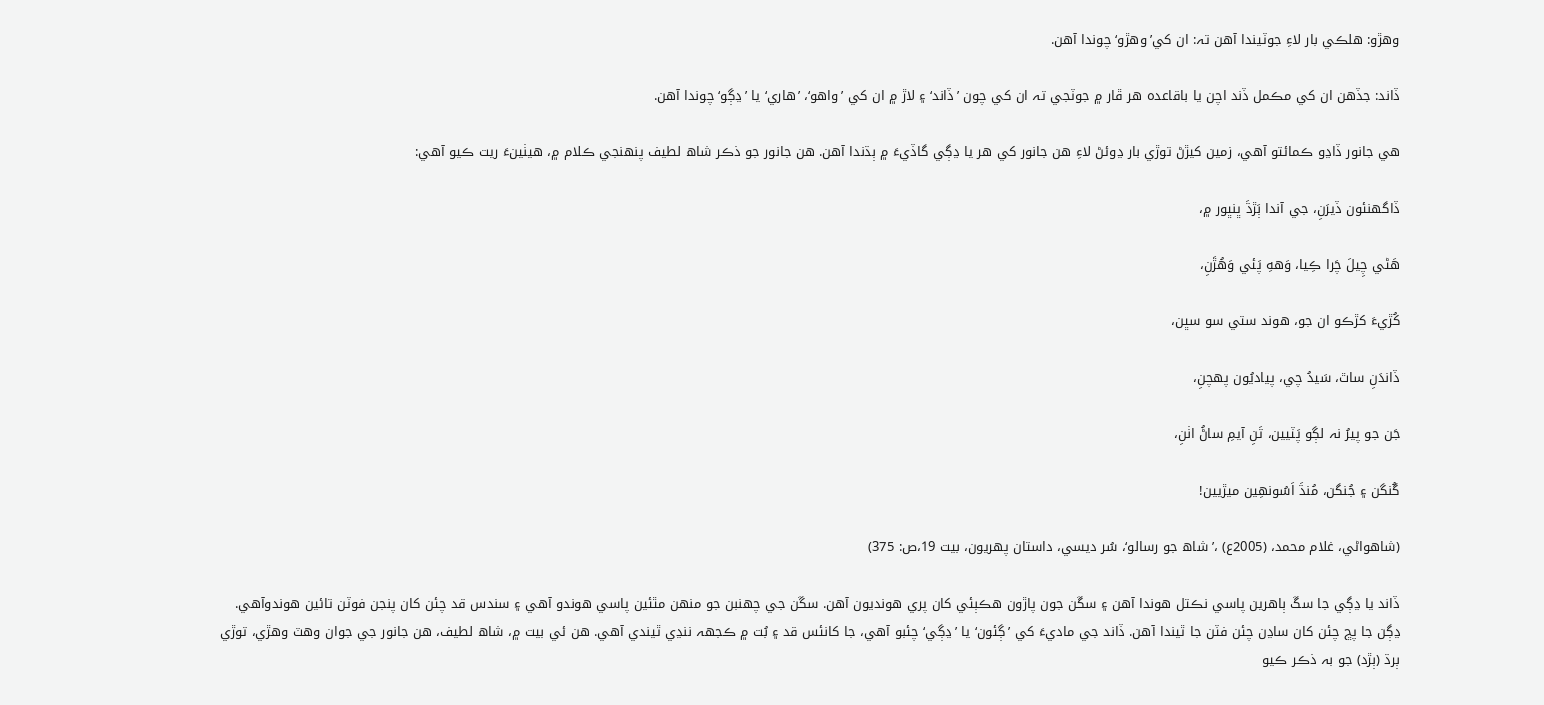وهڙو: ھلڪي بار لاءِ جوٽيندا آھن تہ: ان کي’وهڙو‘ چوندا آھن.

ڏاند: جڏهن ان کي مڪمل ڏند اچن يا باقاعدہ ھر ڦار ۾ جوٽجي تہ ان کي چون ’ڏاند‘ ۽ لاڙ ۾ ان کي ’واھو‘، ’هاري‘ يا ’ڍڳو‘ چوندا آھن.

ھي جانور ڏاڍو ڪمائتو آھي، زمين کيڙڻ توڙي بار ڍوئڻ لاءِ ھن جانور کي ھر يا ڍڳي گاڏيءَ ۾ ٻڌندا آھن. ھن جانور جو ذڪر شاھ لطيف پنھنجي ڪلام ۾، ھيٺينءَ ريت ڪيو آھي:

ڏاگهنئون ڏيرَنِ، جي آندا ٻَڙڌَ ڀنڀور ۾،

ھَڻي چِيلَ چَرا ڪِيا، وَههِ پَئي وَهُڙَنِ،

کُڙيءَ کڙڪو ان جو، ھوند ستي سو سڀن،

ڏاندَنِ ساٿ، سَيدُ چي، پياديُون پھچنِ،

جَن جو پيرُ نہ لڳو پَٽيين، تَنِ آيمِ ساڻُ اٺنِ،

گُنگن ۽ جُنگن، مُنڌَ اَسُونهِين ميڙيين!

(شاھواڻي، غلام محمد، (2005ع) ،’شاھ جو رسالو‘، سُر ديسي، داستان پھريون، بيت 19،ص: 375)

ڏاند يا ڍڳي جا سڱ ٻاھرين پاسي نڪتل ھوندا آھن ۽ سڱن جون پاڙون ھڪٻئي کان پري ھونديون آھن. سڱن جي چھنبن جو منھن مٿئين پاسي ھوندو آھي ۽ سندس قد چئن کان پنجن فوٽن تائين ھوندوآھي. ڍڳن جا پڇ چئن کان ساڍن چئن فٽن جا ٿيندا آھن. ڏاند جي ماديءَ کي ’ڳئون‘ يا ’ڍڳي‘ چئبو آھي، جا کانئس قد ۽ بُت ۾ ڪجهہ ننڍي ٿيندي آھي. ھن ئي بيت ۾، شاھ لطيف، ھن جانور جي جوان وهٽ وهڙي، توڙي ٻرڌ (ٻڙد) جو بہ ذڪر ڪيو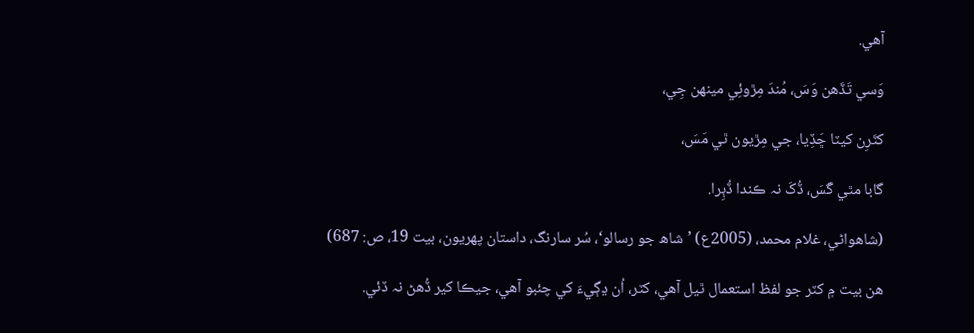آھي.

وَسي تَڏَهن وَسَ، مُندَ مِڙوئِي مينھن جِي،

کٽَرِن کيٽا ڇَڏِيا، جي مِڙيون ٿي مَسَ،

گابا مٿي گَسَ، ڏُکَ نہ ڪندا ڏُٻِرا.

(شاھواڻي، غلام محمد، (2005ع) ’شاھ جو رسالو‘، سُر سارنگ، داستان پھريون، بيت 19، ص: 687)

ھن بيت ۾ کٽر جو لفظ استعمال ٿيل آھي، کٽر، اُن ڍڳيءَ کي چئبو آھي، جيڪا کير ڏُهڻ نہ ڏئي.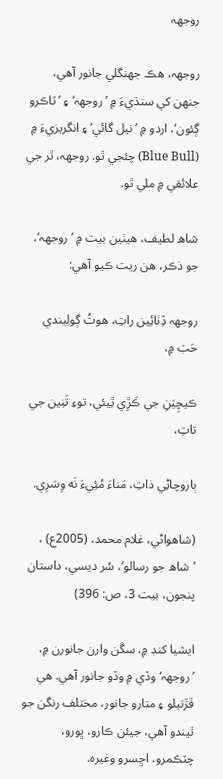روجهہ

روجهہ، ھڪ جهنگلي جانور آھي، جنھن کي سنڌيءَ ۾ ’روجهہ‘ ۽ ’ٽاڪرو ڳئون‘، اردو ۾ ’نيل گائي‘ ۽ انگريزيءَ ۾ (Blue Bull) چئجي ٿو. روجهہ، ٿر جي علائقي ۾ ملي ٿو.

شاھ لطيف، ھيٺين بيت ۾ ’روجهہ‘، جو ذڪر، ھن ريت ڪيو آھي:

روجهہ ڏِٺائِين راتِ، ھوتُ ڳولِيندي حَبَ ۾،

ڪيچِيَنِ جي ڪَڙِي ٿِيئي، توءِ تَنِين جي تاتِ،

ٻاروچاڻِي ذاتِ، مَناءَ مُئِيءَ نَه وِسَرِي.

(شاھواڻي، غلام محمد، (2005ع) ، ’شاھ جو رسالو‘، سُر ديسي، داستان پنجون، بيت 3، ص: 396)

ايشيا کنڊ ۾، سڱن وارن جانورن ۾، ’روجهہ‘ وڏي ۾ وڏو جانور آھي. ھي ڦڙتيلو ۽ متارو جانور، مختلف رنگن جو ٿيندو آھي، جيئن ڪارو، ڀورو، چٽڪمرو، اڇسرو وغيرہ.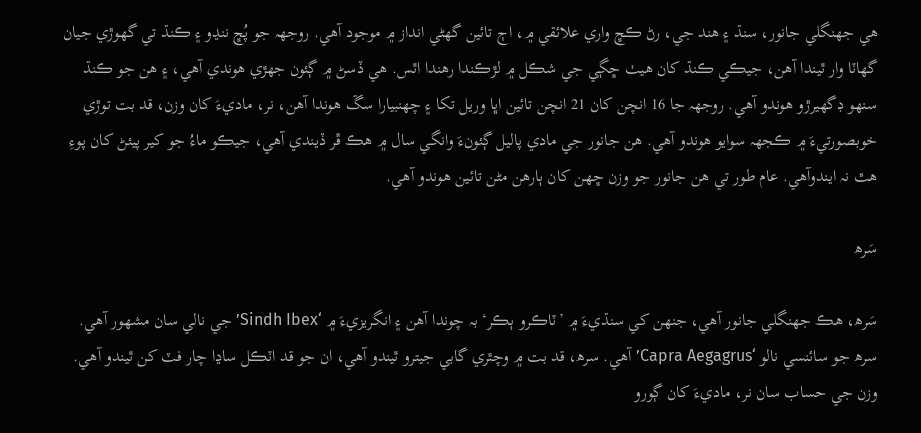ھي جهنگلي جانور، سنڌ ۽ ھند جي، رڻ ڪڇ واري علائقي ۾، اڄ تائين گهڻي انداز ۾ موجود آھي. روجهہ جو پُڇ ننڍو ۽ ڪنڌ تي گهوڙي جيان گهاٽا وار ٿيندا آھن، جيڪي ڪنڌ کان ھيٺ ڇڳي جي شڪل ۾ لڙڪندا رهندا اٿس. ھي ڏسڻ ۾ ڳئون جھڙي ھوندي آھي، ۽ ھن جو ڪنڌ سنهو ڊگهيرڙو ھوندو آھي. روجهہ جا 16 انچن کان 21 انچن تائين اڀا وريل تکا ۽ چھنبيارا سڱ ھوندا آھن، نر، ماديءَ کان وزن، قد بت توڙي خوبصورتيءَ ۾ ڪجهہ سوايو ھوندو آھي. ھن جانور جي مادي پاليل ڳئونءَ وانگي سال ۾ ھڪ ڦر ڏيندي آھي، جيڪو ماءُ جو کير پيئڻ کان پوءِ ھٿ نہ ايندوآھي. عام طور تي ھن جانور جو وزن ڇھن کان ٻارهن مڻن تائين ھوندو آھي.

سَرھ

سَرھ، ھڪ جهنگلي جانور آھي، جنھن کي سنڌيءَ ۾ ’ٽاڪرو ٻڪر‘ بہ چوندا آھن ۽ انگريزيءَ ۾ ‘Sindh Ibex’ جي نالي سان مشھور آھي. سرھ جو سائنسي نالو ‘Capra Aegagrus’ آھي. سرھ، قد بت ۾ وچٿري گابي جيترو ٿيندو آھي، ان جو قد اٽڪل ساڍا چار فٽ کن ٿيندو آھي. وزن جي حساب سان نر، ماديءَ کان ڳورو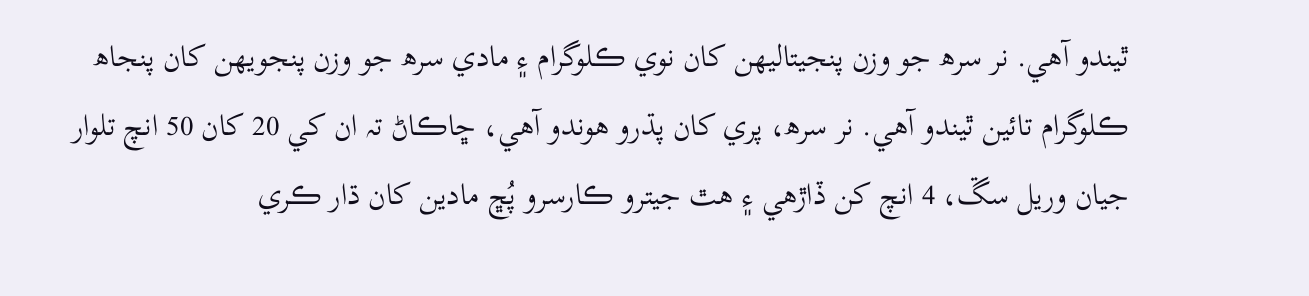ٿيندو آھي. نر سرھ جو وزن پنجيتاليهن کان نوي ڪلوگرام ۽ مادي سرھ جو وزن پنجويھن کان پنجاھ ڪلوگرام تائين ٿيندو آھي. نر سرھ، پري کان پڌرو ھوندو آھي، ڇاڪاڻ تہ ان کي 20 کان 50 انچ تلوار جيان وريل سڱ، 4 انچ کن ڏاڙهي ۽ ھٿ جيترو ڪارسرو پُڇ مادين کان ڌار ڪري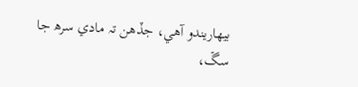بيھاريندو آھي، جڏهن تہ مادي سرھ جا سڱ،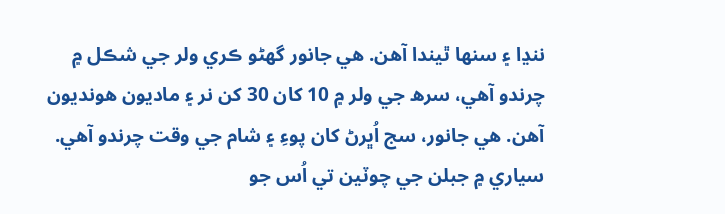ننڍا ۽ سنها ٿيندا آھن. ھي جانور گهڻو ڪري ولر جي شڪل ۾ چرندو آھي، سرھ جي ولر ۾ 10 کان 30 کن نر ۽ ماديون ھونديون آھن. ھي جانور، سج اُڀرڻ کان پوءِ ۽ شام جي وقت چرندو آھي. سياري ۾ جبلن جي چوٽين تي اُس جو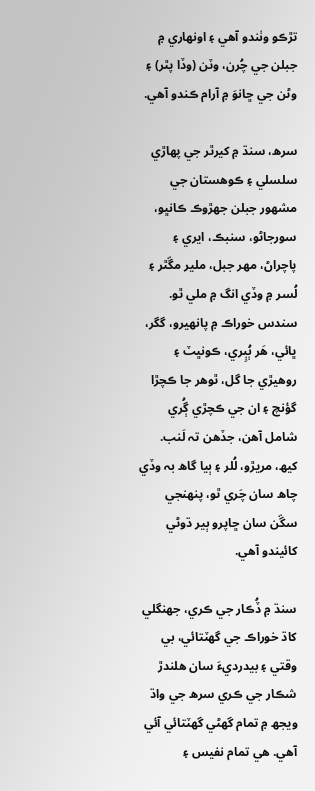تڙڪو وٺندو آھي ۽ اونهاري ۾ جبلن جي چُرن، وٽن (وڏا پٿر) ۽ وڻن جي ڇانوَ ۾ آرام ڪندو آھي.

سرھ، سنڌ ۾ کيرٿر جي پھاڙي سلسلي ۽ ڪوهستان جي مشھور جبلن جھڙوڪ ڪانڀو، سورجاڻو، سنبڪ، ايري ۽ پاچراڻ، مهر جبل، ملير مڱٿر ۽ لُسر ۾ وڏي انگ ۾ ملي ٿو. سندس خوراڪ ۾ پانهيرو، گگر، ڀائي، ھَر ٻُٻِري، ڪونڀٽ ۽ روهيڙي جا گل، ٿوهر جا ڪچڙا گؤنچ ۽ ان جي ڪچڙي ڳُري شامل آھن، جڏهن تہ لَنب. کيھ، مريڙو، لُلر ۽ ٻيا گاھ بہ وڏي چاھ سان چَري ٿو، پنھنجي سڱن سان ڇاپرو ٻير ڌوڻي کائيندو آھي.

سنڌ ۾ ڏُڪار جي ڪري، جهنگلي کاڌ خوراڪ جي گهٽتائي، بي وقتي ۽ بيدرديءَ سان ھلندڙ شڪار جي ڪري سرھ جي واڌ ويجھ ۾ تمام گهڻي گهٽتائي آئي آھي. ھي تمام نفيس ۽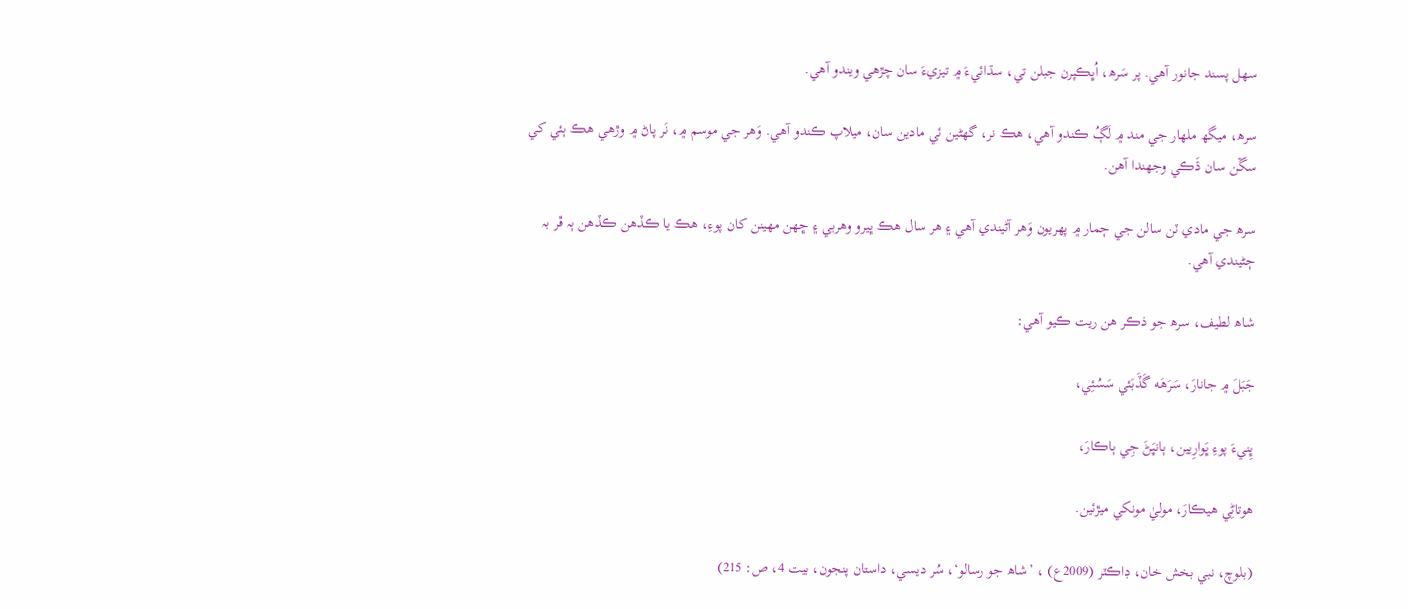سھل پسند جانور آھي. پر سَرھ، اُڀڪپرن جبلن تي، سڌائيءَ ۾ تيزيءَ سان چڙهي ويندو آھي.

سرھ، ميگھ ملهار جي مند ۾ لَڳُ ڪندو آھي، ھڪ نر، گهڻين ئي مادين سان، ميلاپ ڪندو آھي. وَهر جي موسم ۾، نَر پاڻ ۾ وڙهي ھڪ ٻئي کي سڱن سان ڌَڪي وجھندا آھن.

سرھ جي مادي ٽن سالن جي ڄمار ۾ پھريون وَهر آڻيندي آھي ۽ ھر سال ھڪ ڀيرو وهربي ۽ ڇھن مھينن کان پوءِ، ھڪ يا ڪڏهن ڪڏهن ٻہ ڦر بہ ڄڻيندي آھي.

شاھ لطيف، سرھ جو ذڪر ھن ريت ڪيو آھي:

جَبَلَ ۾ جانارَ، سَرَهَه گَڏَبَئي سَسُئِي،

ڀِنيءَ پوءِ ڀَوارِيين، ٻانڀَڻَ جِي ٻاڪارَ،

ھوتاڻِي ھيڪارَ، موليٰ مونکي ميڙئين.

(بلوچ، نبي بخش خان، ڊاڪٽر (2009ع) ، ’شاھ جو رسالو‘، سُر ديسي، داستان پنجون، بيت 4، ص: 215)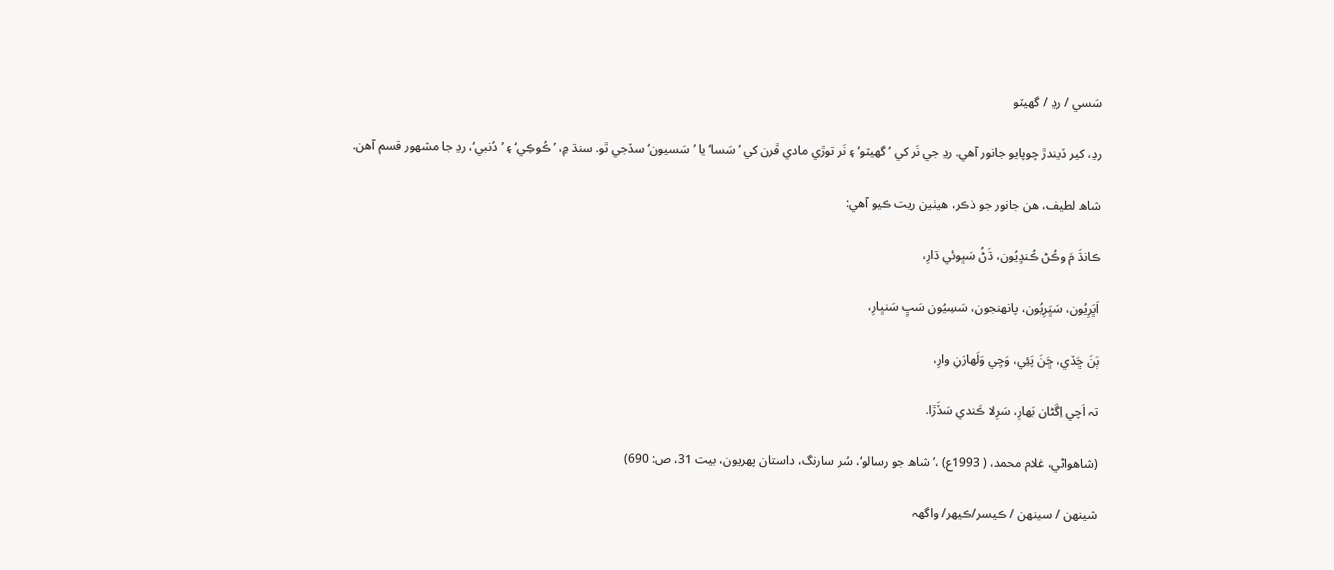سَسي / رڍ / گهيٽو

رڍ، کير ڏيندڙ چوپايو جانور آھي. رڍ جي نَر کي ’گهيٽو‘ ۽ نَر توڙي مادي ڦرن کي ’سَسا‘ يا ’سَسيون‘ سڏجي ٿو. سنڌ ۾، ’ڪُوڪِي‘ ۽ ’دُنبي‘، رڍ جا مشھور قسم آھن.

شاھ لطيف، ھن جانور جو ذڪر، ھيٺين ريت ڪيو آھي:

ڪانڌَ مَ وڪُڻ ڪُنڍِيُون، ڌَڻُ سَڀوئي ڌارِ،

اَڀَرِيُون، سَڀَرِيُون، پانهنجون، سَسِيُون سَڀِ سَنڀارِ،

ٻَنَ ڇَڏي، ڇَنَ پَئِي، وَڃِي وَلَهارَنِ وارِ،

تہ اَچي اِڱڻان بَھارِ، سَرِلا ڪَندي سَڏَڙا.

(شاھواڻي، غلام محمد، ( 1993ع) ،’شاھ جو رسالو‘، سُر سارنگ، داستان پھريون، بيت 31، ص: 690)

شينھن / سينھن / ڪيسر/ڪيھر/ واگهہ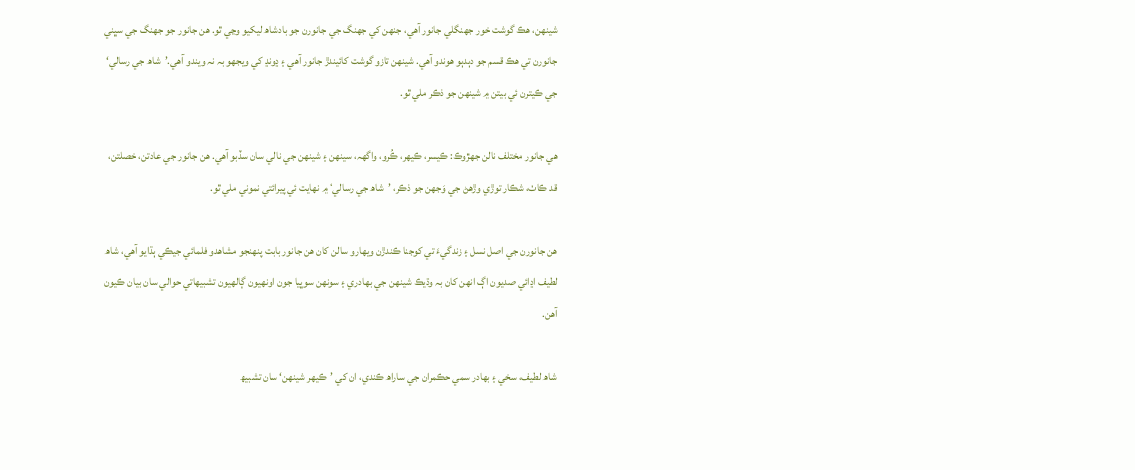شينھن، ھڪ گوشت خور جهنگلي جانور آھي، جنھن کي جهنگ جي جانورن جو بادشاھ ليکيو وڃي ٿو. ھن جانور جو جهنگ جي سڀني جانورن تي ھڪ قسم جو دٻدٻو ھوندو آھي. شينھن تازو گوشت کائيندڙ جانور آھي ۽ ڍونڍ کي ويجهو بہ نہ ويندو آھي.’شاھ جي رسالي‘ جي ڪيترن ئي بيتن ۾ شينھن جو ذڪر ملي ٿو.

ھي جانور مختلف نالن جھڙوڪ: ڪيسر، ڪيھر، ڪُرو، واگهہ، سينھن ۽ شينھن جي نالي سان سڏبو آھي. ھن جانور جي عادتن، خصلتن، قد ڪاٺ، شڪار توڙي وڙهڻ جي وَجهن جو ذڪر، ’شاھ جي رسالي‘ ۾ نھايت ئي پيرائتي نموني ملي ٿو.

ھن جانورن جي اصل نسل ۽ زندگيءَ تي کوجنا ڪندڙن ويھارو سالن کان ھن جانور بابت پنھنجو مشاھدو فلمائي جيڪي ٻڌايو آھي، شاھ لطيف اڍائي صديون اڳ انهن کان بہ وڌيڪ شينھن جي بھادري ۽ سونھن سوڀيا جون اونهيون ڳالهيون تشبيھاتي حوالي سان بيان ڪيون آھن.

شاھ لطيف، سخي ۽ بھادر سمي حڪمران جي ساراھ ڪندي، ان کي ’ڪيھر شينھن‘ سان تشبيھ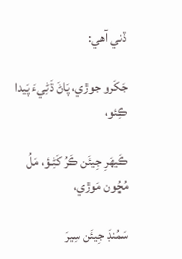ڏني آھي:

جَکَرو جوڙي، پَاڻَ ڌَڻِيءَ پَيدا ڪِئو،

ڪَيهَرِ جِيئَن ڪَرُ کَڻِـؤ، مَلُ مُڇُون مَوڙي،

سَمُنڊَ جِيئَن سِيرَ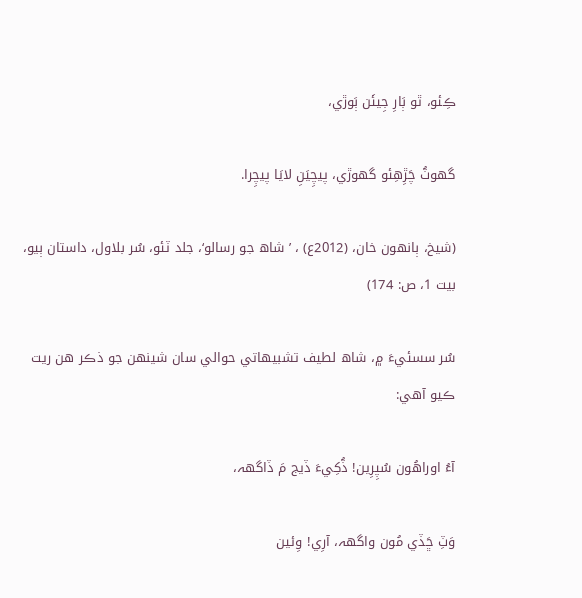ڪِئو، ٿو ٻَارِ جِيئَن ٻَوڙي،

گهوٽُ چَڙِهِئو گهوڙي، پيچِيَنِ لايَا پيچِرا.

(شيخ، ٻانهون خان، (2012ع) ، ’شاھ جو رسالو‘، جلد ٽئو، سُر بلاول، داستان ٻيو، بيت 1، ص: 174)

سُر سسئيءَ ۾، شاھ لطيف تشبيھاتي حوالي سان شينھن جو ذڪر ھن ريت ڪيو آھي:

آءُ اوراھُون سُپِرِين! ڏُکِيءَ ڏيج مَ ڏاگهہ،

وَٽِ ڇَڏي مُون واگهہ، آرِي! وِئين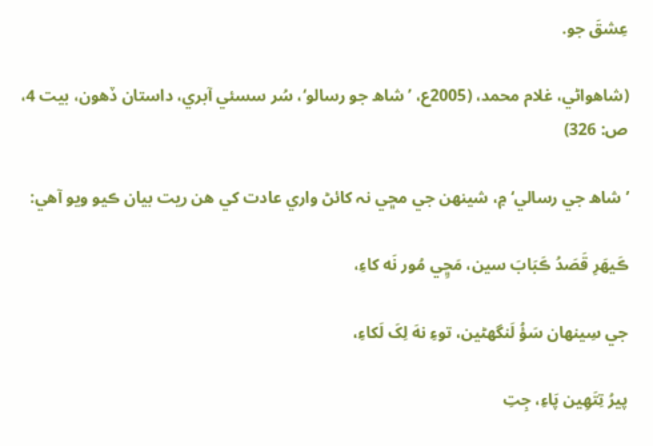عِشقَ جو.

(شاھواڻي، غلام محمد، (2005ع، ’شاھ جو رسالو‘، سُر سسئي آبري، داستان ڏهون، بيت 4، ص: 326)

’شاھ جي رسالي‘ ۾، شينھن جي مڇي نہ کائڻ واري عادت کي ھن ريت بيان ڪيو ويو آھي:

ڪَيهَرِ قَصَدُ ڪَبَابَ سين، مَڇِي مُور نَه کاءِ،

جي سِينهان سَؤُ لَنگهڻين، توءِ نهَ لِکَ لَکاءِ،

پيرُ تِتَھِين پَاءِ، جِتِ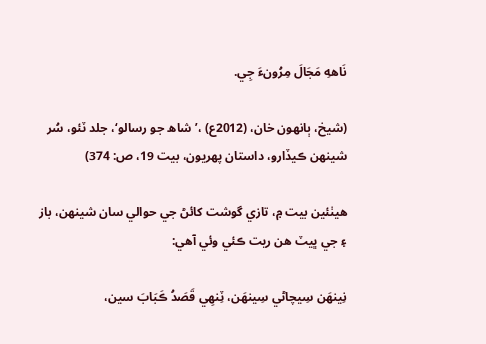نَاھهِ مَجَالَ مِرُونءَ جِي.

(شيخ، ٻانهون خان، (2012ع) ،’شاھ جو رسالو‘، جلد ٽئو، سُر شينھن ڪيڏارو، داستان پھريون، بيت 19، ص: 374)

ھيٺئين بيت ۾، تازي گوشت کائڻ جي حوالي سان شينھن، باز ۽ جي ڀيٽ ھن ريت ڪئي وئي آھي:

نِينهَن سِيچاڻي سِينهَن، ٽِنهِي قَصَدُ ڪَبَابَ سين،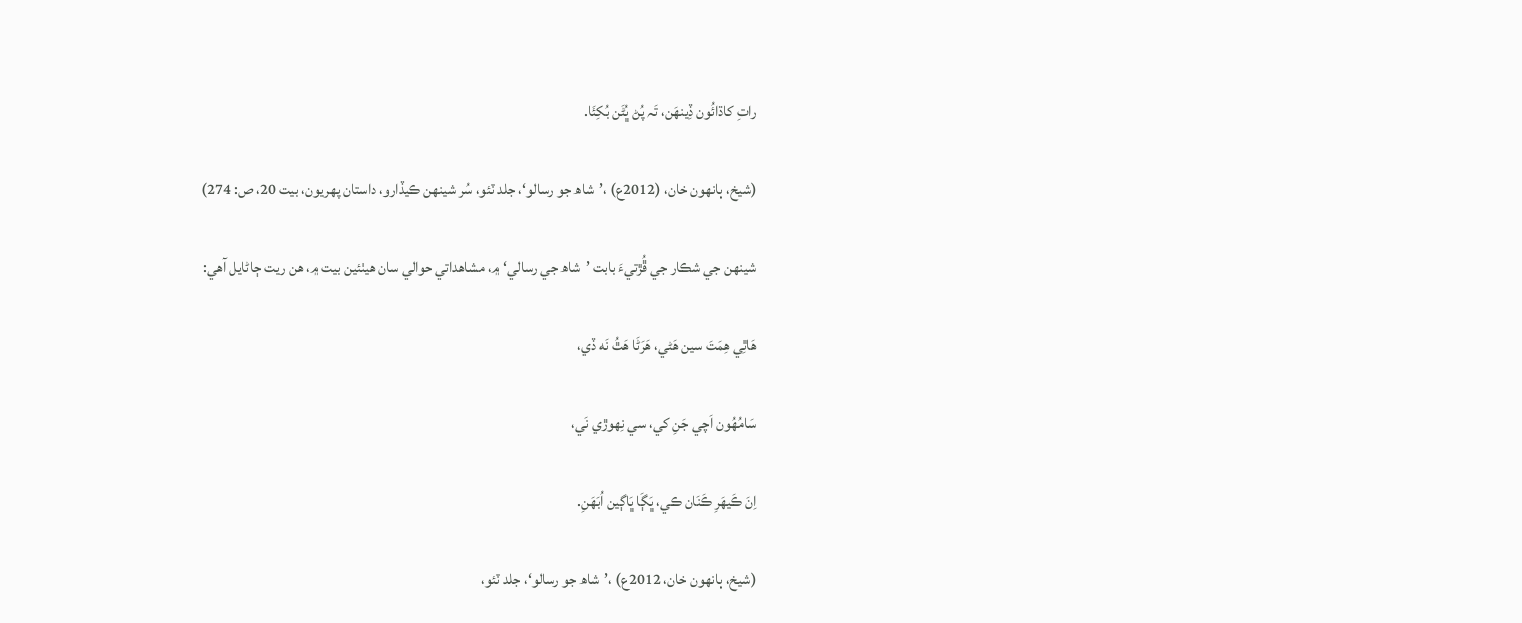راتِ کاڌائُون ڏِينهَن، تَہ پُڻ ڀُڻَن بُکِئَا.

(شيخ، ٻانهون خان، (2012ع) ،’شاھ جو رسالو‘، جلد ٽئو، سُر شينھن ڪيڏارو، داستان پھريون، بيت 20، ص: 274)

شينھن جي شڪار جي ڦُڙتيءَ بابت ’شاھ جي رسالي‘ ۾، مشاھداتي حوالي سان ھيٺئين بيت ۾، ھن ريت ڄاڻايل آھي:

ھَاٿِي ھِمَتَ سين ھَڻي، ھَرَڻَا ھَٿُ نَه ڏي،

سَامُهُون اَچي جَنِ کي، سي نِهوڙي نَي،

اِنَ ڪَيهَرِ ڪَنَان ڪي، ڀَڳَا ڀَاڳين اُبَھَنِ.

(شيخ، ٻانهون خان، 2012ع) ،’شاھ جو رسالو‘، جلد ٽئو،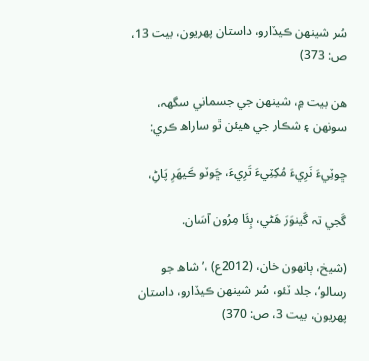سُر شينھن ڪيڏارو، داستان پھريون، بيت 13، ص: 373)

ھن بيت ۾، شينھن جي جسماني سگهہ، سونھن ۽ شڪار جي ھيئن ٿو ساراھ ڪري:

ڇوٽِيءَ نَرِيءَ مُکِٽِيءَ تَرِيءَ، ڇَوٽو ڪَيهَرِ پَاڻِ،

گَجي تہ گَينوَرَ ھَڻي، ٻِئَا مِرُون آسَان.

(شيخ، ٻانهون خان، (2012ع) ،’شاھ جو رسالو‘، جلد ٽئو، سُر شينھن ڪيڏارو، داستان پھريون، بيت 3، ص: 370)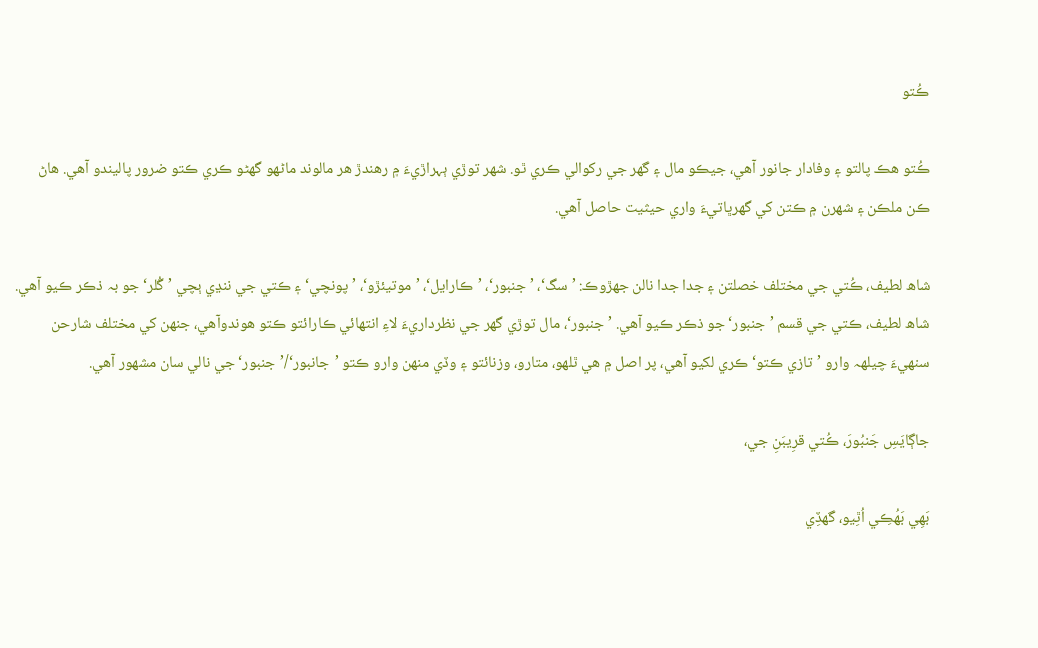ڪُتو

ڪُتو ھڪ پالتو ۽ وفادار جانور آھي، جيڪو مال ۽ گھر جي رکوالي ڪري ٿو. شھر توڙي ٻہراڙيءَ ۾ رهندڙ ھر مالوند ماڻهو گهڻو ڪري ڪتو ضرور پاليندو آھي. ھاڻ ڪن ملڪن ۽ شھرن ۾ ڪتن کي گهرڀاتيءَ واري حيثيت حاصل آھي.

شاھ لطيف، ڪُتي جي مختلف خصلتن ۽ جدا جدا نالن جھڙوڪ: ’سگ‘، ’جنبور‘، ’ڪارايل‘، ’موتيئڙو‘، ’پونچي‘ ۽ ڪتي جي ننڍي ٻچي ’گُلر‘ جو بہ ذڪر ڪيو آھي. شاھ لطيف، ڪتي جي قسم ’جنبور‘ جو ذڪر ڪيو آھي. ’جنبور‘، مال توڙي گھر جي نظرداريءَ لاءِ انتھائي ڪارائتو ڪتو ھوندوآھي، جنھن کي مختلف شارحن سنهيءَ چيلهہ وارو ’تازي ڪتو‘ ڪري لکيو آھي، پر اصل ۾ ھي ٿلهو، متارو، وزنائتو ۽ وڏي منھن وارو ڪتو ’جانبور‘/’جنبور‘ جي نالي سان مشھور آھي.

جاڳايَسِ جَنبُورَ، ڪُتي قرِيبَنِ جي،

بَھِي بَھُڪِي اُٿِيو، گهڏِي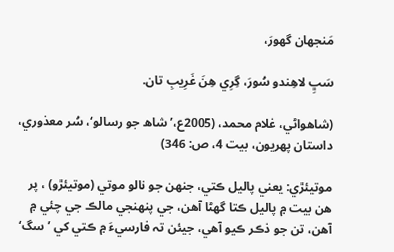مَنجهان گهورَ،

سَڀِ لاھِندو سُورَ، گِرِي ھِنَ غَرِيبِ تان.

(شاھواڻي، غلام محمد، (2005ع،’شاھ جو رسالو‘، سُر معذوري، داستان پھريون، بيت 4، ص: 346)

موتيئڙي: يعني پاليل ڪتي، جنھن جو نالو موتي (موتيئڙو) ، پر ھن بيت ۾ پاليل ڪتا گهڻا آھن، جي پنھنجي مالڪ جي چئي ۾ آھن، تن جو ذڪر ڪيو آھي، جيئن تہ فارسيءَ ۾ ڪتي کي ’سگ‘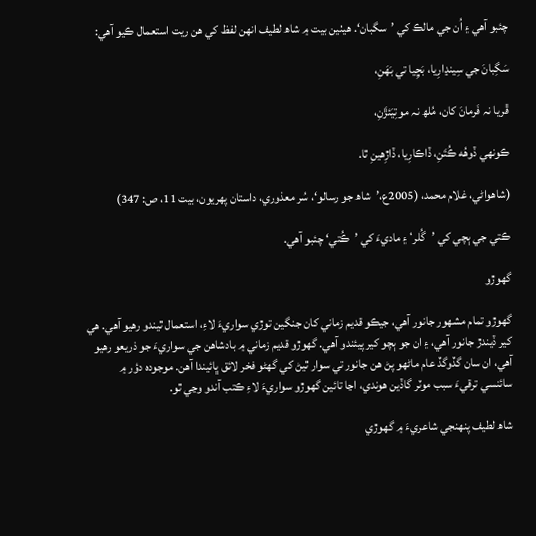چئبو آھي ۽ اُن جي مالڪ کي ’سگبان‘. ھيٺين بيت ۾ شاھ لطيف انهن لفظ کي ھن ريت استعمال ڪيو آھي:

سَگِبانَ جي سِينڍارِيا، بَڇِيا تي بَھَنِ،

ڦريا نہ فَرمانَ کان، مُلھ نہ موتِيَئڙَنِ،

ڪونهي ڏوهُه ڪُتَنِ، ڏاڪارِيا، ڏاڙِهينِ ٿا.

(شاھواڻي، غلام محمد، (2005ع،’شاھ جو رسالو‘، سُر معذوري، داستان پھريون، بيت 11، ص: 347)

ڪتي جي ٻچي کي ’گُلر‘ ۽ ماديءَ کي ’ڪُتي‘ چئبو آھي.

گهوڙو

گهوڙو تمام مشھور جانور آھي، جيڪو قديم زماني کان جنگين توڙي سواريءَ لاءِ، استعمال ٿيندو رهيو آھي. ھي کير ڏيندڙ جانور آھي، ۽ ان جو ٻچو کير پيئندو آھي. گهوڙو قديم زماني ۾ بادشاھن جي سواريءَ جو ذريعو رهيو آھي، ان سان گڏوگڏ عام ماڻهو پڻ ھن جانور تي سوار ٿيڻ کي گهڻو فخر لائق ڀائيندا آھن. موجودہ دؤر ۾ سائنسي ترقيءَ سبب موٽر گاڏين ھوندي، اڃا تائين گهوڙو سواريءَ لاءِ ڪتب آندو وڃي ٿو.

شاھ لطيف پنھنجي شاعريءَ ۾ گهوڙي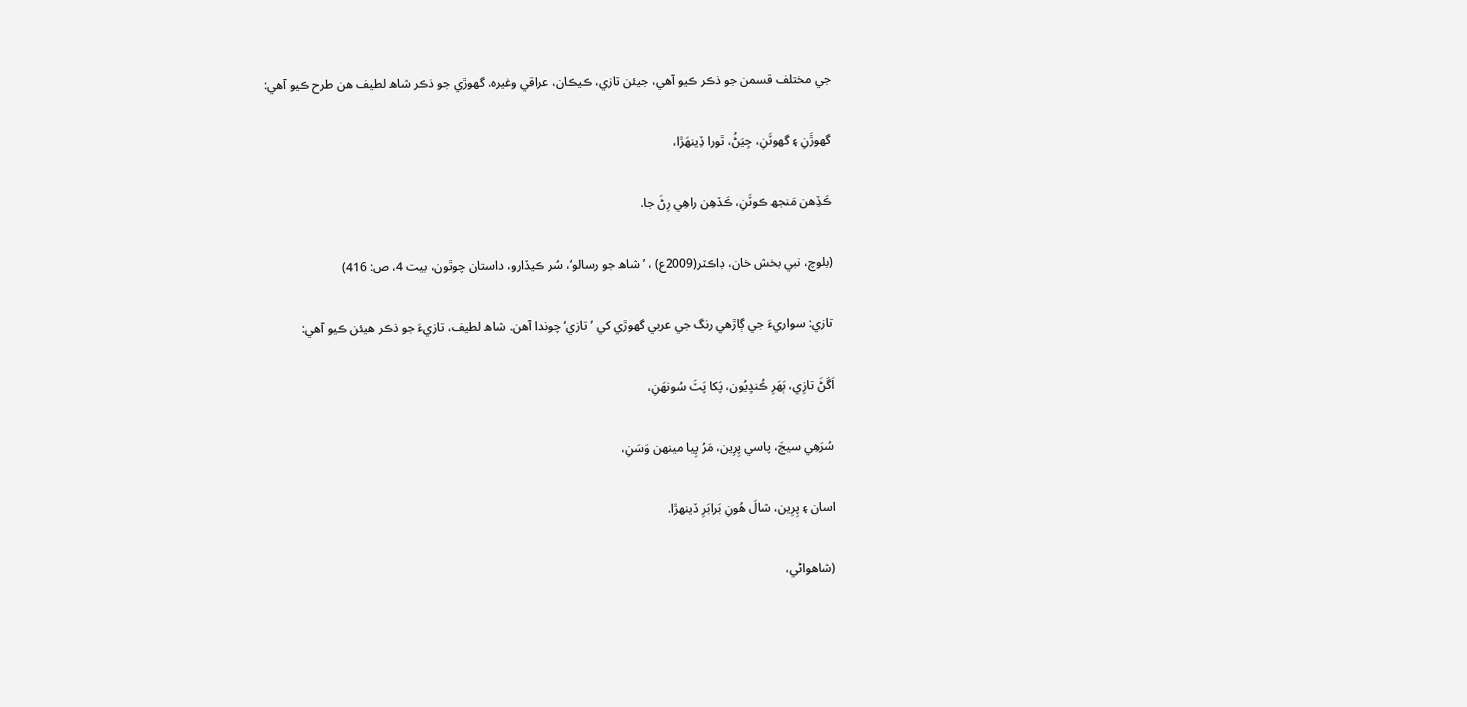جي مختلف قسمن جو ذڪر ڪيو آھي، جيئن تازي، ڪيڪان، عراقي وغيرہ. گهوڙي جو ذڪر شاھ لطيف ھن طرح ڪيو آھي:

گهوڙَنِ ۽ گهوٽَنِ، جِيَڻُ، ٿورا ڏِينهَڙا،

ڪَڏِهن مَنجھ ڪوٽَنِ، ڪَڏهِن راھِي رِڻَ جا.

(بلوچ، نبي بخش خان، ڊاڪٽر(2009ع) ، ’شاھ جو رسالو‘، سُر ڪيڏارو، داستان چوٿون، بيت 4، ص: 416)

تازي: سواريءَ جي ڳاڙهي رنگ جي عربي گهوڙي کي ’تازي‘ چوندا آھن. شاھ لطيف، تازيءَ جو ذڪر ھيئن ڪيو آھي:

اَڱڻَ تازِي، ٻَھَرِ ڪُنڍِيُون، پَکا پَٽَ سُونهَنِ،

سُرَهِي سيجَ، پاسي پِرِين، مَرُ پِيا مينھن وَسَنِ،

اسان ۽ پِرِين، شالَ ھُونِ بَرابَرِ ڏينھڙا.

(شاھواڻي،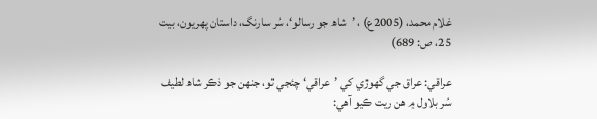غلام محمد، (2005ع) ، ’شاھ جو رسالو‘، سُر سارنگ، داستان پھريون، بيت 25، ص: 689)

عراقي: عراق جي گهوڙي کي ’عراقي‘ چئجي ٿو، جنھن جو ذڪر شاھ لطيف سُر بلاول ۾ ھن ريت ڪيو آھي: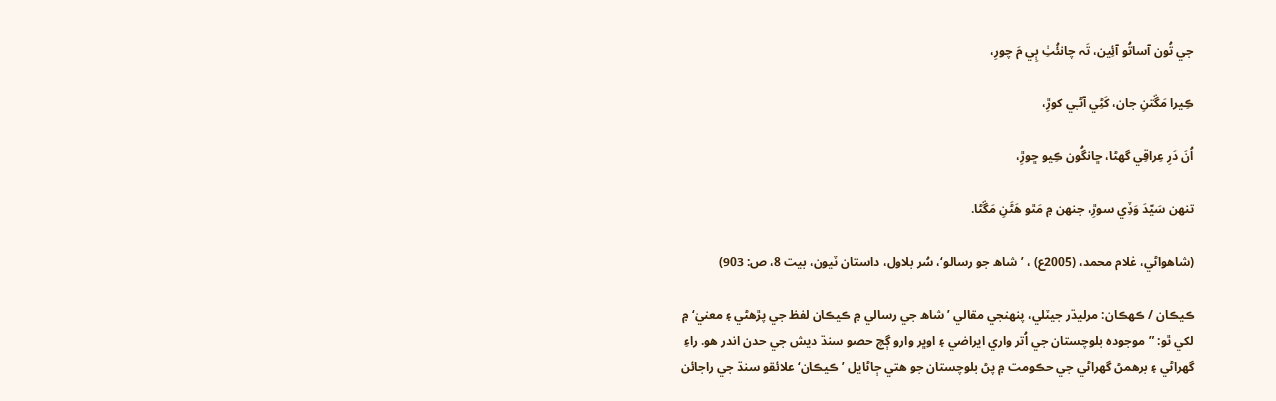جي تُون آساتُو آئِين، تَہ چانئُٺِ ٻِي مَ چورِ،

ڪِيرا مَڱتنِ جان، کَڻِي آڻـٖي کوڙِ،

اُنَ دَرِ عِراقِي گهڻا، ڇانگُون ڪِيو ڇوڙِ،

تنھن سَيّدَ وَڏِي سوڙِ، جنھن ۾ مَٿو ھَڻَنِ مَڱڻا.

(شاھواڻي، غلام محمد، (2005ع) ، ’شاھ جو رسالو‘، سُر بلاول، داستان ٽيون، بيت 8، ص: 903)

ڪيڪان / ڪھڪان: مرليڌر جيٽلي، پنھنجي مقالي ’شاھ جي رسالي ۾ ڪيڪان لفظ جي پڙهڻي ۽ معنيٰ‘ ۾ لکي ٿو: ”موجودہ بلوچستان جي اُتر واري ايراضي ۽ اوڀر وارو ڳچ حصو سنڌ ديش جي حدن اندر ھو. راءِ گھراڻي ۽ برهمڻ گھراڻي جي حڪومت ۾ پڻ بلوچستان جو ھتي ڄاڻايل ’ڪيڪان‘ علائقو سنڌ جي راجائن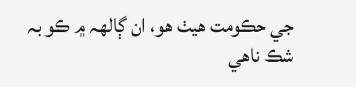جي حڪومت ھيٺ ھو، ان ڳالهہ ۾ ڪو بہ شڪ ناھي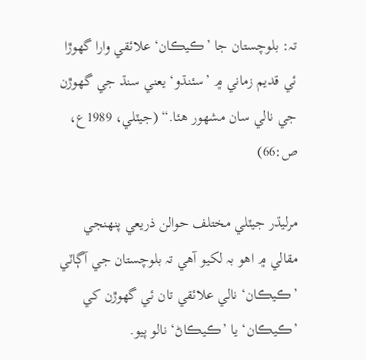تہ: بلوچستان جا ’ڪيڪان‘ علائقي وارا گهوڙا ئي قديم زماني ۾ ’سئنڌو‘ يعني سنڌ جي گهوڙن جي نالي سان مشھور ھئا.“ (جيٽلي، 1989ع، ص:66)

مرليڌر جيٽلي مختلف حوالن ذريعي پنھنجي مقالي ۾ اھو بہ لکيو آھي تہ بلوچستان جي آڳاٽي ’ڪيڪان‘ نالي علائقي تان ئي گهوڙن کي ’ڪيڪان‘ يا ’ڪيڪاڻ‘ نالو پيو.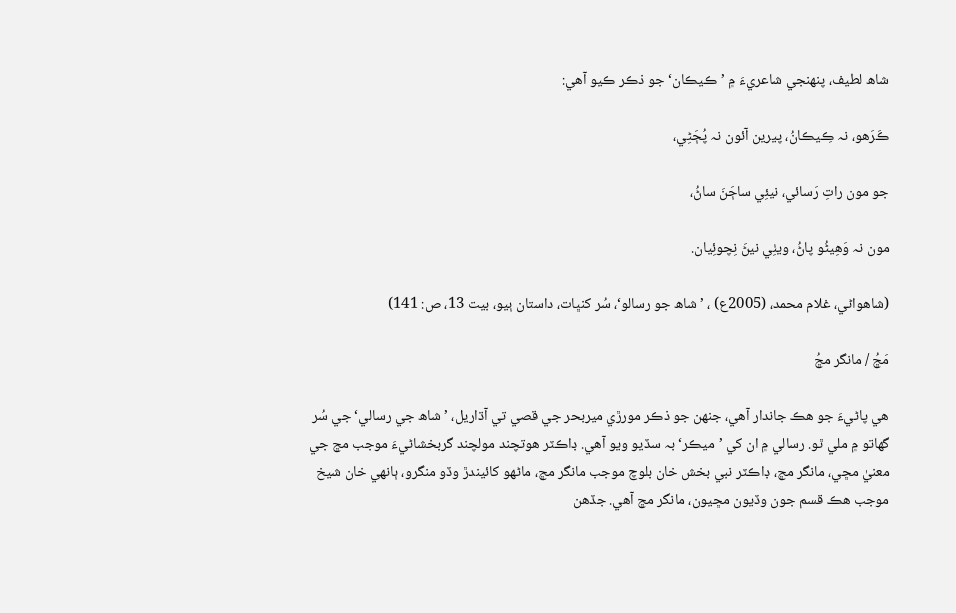شاھ لطيف، پنھنجي شاعريءَ ۾ ’ڪيڪان‘ جو ذڪر ڪيو آھي:

ڪَرَهو، نہ ڪِيڪانُ، پيرين آئون نہ پُڄَڻِي،

جو مون راتِ رَسائي، نيئِي ساڄَنَ ساڻُ،

مون نہ وَهِيڻُو پاڻُ، ويٺِي نيڻَ نِچوئِيان.

(شاھواڻي، غلام محمد، (2005ع) ، ’شاھ جو رسالو‘، سُر کنڀات، داستان ٻيو، بيت 13، ص: 141)

مَڇُ / مانگر مڇُ

ھي پاڻيءَ جو ھڪ جاندار آھي، جنھن جو ذڪر مورڙي ميربحر جي قصي تي آڌاريل، ’شاھ جي رسالي‘ جي سُر گهاتو ۾ ملي ٿو. رسالي ۾ ان کي ’ميڪر‘ بہ سڏيو ويو آھي. ڊاڪٽر ھوتچند مولچند گربخشاڻيءَ موجب مڇ جي معنيٰ مڇي، مانگر مڇ، ڊاڪٽر نبي بخش خان بلوچ موجب مانگر مڇ، ماڻهو کائيندڙ وڏو منگرو، ٻانهي خان شيخ موجب ھڪ قسم جون وڏيون مڇيون، مانگر مڇ آھي. جڏهن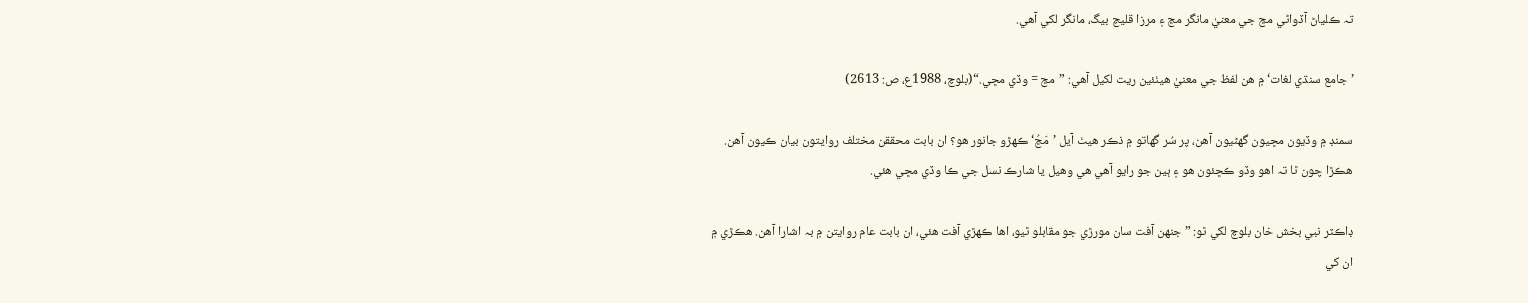تہ ڪلياڻ آڏواڻي مڇ جي معنيٰ مانگر مڇ ۽ مرزا قليچ بيگ، مانگر لکي آھي.

’جامع سنڌي لغات‘ ۾ ھن لفظ جي معنيٰ ھيٺئين ريت لکيل آھي: ”مڇ = وڏي مڇي.“(بلوچ، 1988ع، ص: 2613)

سمنڊ ۾ وڏيون مڇيون گهڻيون آھن، پر سُر گهاتو ۾ ذڪر ھيٺ آيل ’مَڇُ‘ ڪھڙو جانور ھو؟ ان بابت محققن مختلف روايتون بيان ڪيون آھن. ھڪڙا چون ٿا تہ اھو وڏو ڪڇئون ھو ۽ ٻين جو رايو آھي ھي وهيل يا شارڪ نسل جي ڪا وڏي مڇي ھئي.

ڊاڪٽر نبي بخش خان بلوچ لکي ٿو: ”جنھن آفت سان مورڙي جو مقابلو ٿيو، اھا ڪھڙي آفت ھئي، ان بابت عام روايتن ۾ بہ اشارا آھن. ھڪڙي ۾ ان کي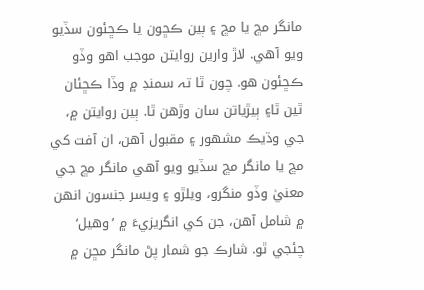مانگر مڇ يا مڇ ۽ ٻين ڪڇون يا ڪڇئون سڏيو ويو آھي. لاڙ وارين روايتن موجب اھو وڏو ڪڇئون ھو. چون ٿا تہ سمنڊ ۾ وڏا ڪڇئان ٿين ٿا۽ ٻيڙياتن سان وڙهن ٿا. ٻين روايتن ۾، جي وڌيڪ مشھور ۽ مقبول آھن، ان آفت کي مڇ يا مانگر مڇ سڏيو ويو آھي مانگر مڇ جي معنيٰ وڏو منگرو، ويلڙو ۽ ويسر جنسون انهن ۾ شامل آھن، جن کي انگريزيءَ ۾ ’وهيل‘ چئجي ٿو. شارڪ جو شمار پڻ مانگر مڇن ۾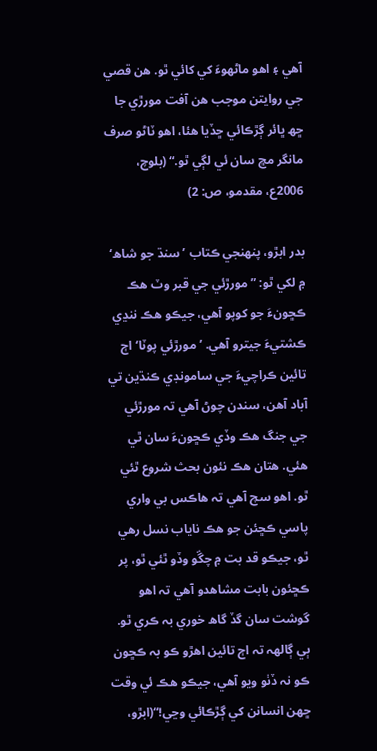آھي ۽ اھو ماڻهوءَ کي کائي ٿو. ھن قصي جي روايتن موجب ھن آفت مورڙي جا ڇھ ڀائر ڳڙڪائي ڇڏيا ھئا، اھو ٽاڻو صرف مانگر مڇ سان ئي لڳي ٿو.“ (بلوچ، 2006ع، مقدمو، ص: 2)

بدر ابڙو، پنھنجي ڪتاب ’سنڌ جو شاھ‘ ۾ لکي ٿو: ”مورڙئي جي قبر وٽ ھڪ ڪڇونءَ جو کوپو آھي، جيڪو ھڪ ننڍي ڪشتيءَ جيترو آھي. ’مورڙئي پوٽا‘ اڄ تائين ڪراچيءَ جي سامونڊي ڪنڌين تي آباد آھن، سندن چوڻ آھي تہ مورڙئي جي جنگ ھڪ وڏي ڪڇونءَ سان ٿي ھئي. ھتان ھڪ نئون بحث شروع ٿئي ٿو. اھو سچ آھي تہ ھاڪس بي واري پاسي ڪڇئن جو ھڪ ناياب نسل رهي ٿو، جيڪو قد بت ۾ چڱو وڏو ٿئي ٿو، پر ڪڇئون بابت مشاھدو آھي تہ اھو گوشت سان گڏ گاھ خوري بہ ڪري ٿو. ٻي ڳالهہ تہ اڄ تائين اھڙو ڪو بہ ڪڇون ڪو نہ ڏٺو ويو آھي، جيڪو ھڪ ئي وقت ڇھن انسانن کي ڳڙڪائي وڃي!“(ابڙو،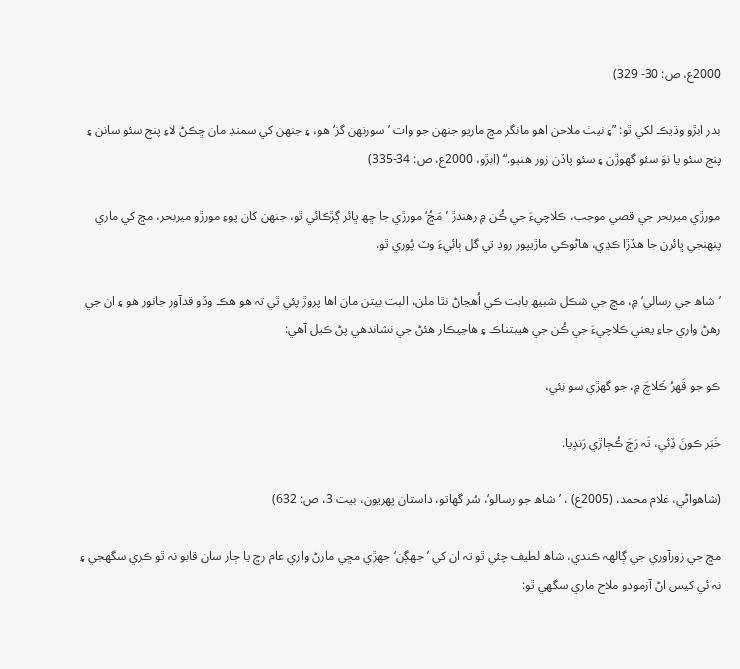2000ع، ص: 30- 329)

بدر ابڙو وڌيڪ لکي ٿو: ”۽ نيٺ ملاحن اھو مانگر مڇ ماريو جنھن جو وات ’سورنهن گز‘ ھو، ۽ جنھن کي سمنڊ مان ڇڪڻ لاءِ پنج سئو سانن ۽ پنج سئو يا نوَ سئو گهوڙن ۽ سئو پاڏن زور ھنيو.“ (ابڙو، 2000ع، ص: 34-335)

مورڙي ميربحر جي قصي موجب، ڪلاچيءَ جي ڪُن ۾ رهندڙ ’مَڇُ‘ مورڙي جا ڇھ ڀائر ڳڙڪائي ٿو، جنھن کان پوءِ مورڙو ميربحر، مڇ کي ماري پنھنجي ڀائرن جا ھڏڙا ڪڍي، ھاڻوڪي ماڙيپور روڊ تي گل ٻائيءَ وٽ پُوري ٿو.

’شاھ جي رسالي‘ ۾، مڇ جي شڪل شبيھ بابت ڪي اُھڃاڻ نٿا ملن، البت بيتن مان اھا پروڙ پئي ٿي تہ ھو ھڪ وڏو قدآور جانور ھو ۽ ان جي رهڻ واري جاءِ يعني ڪلاچيءَ جي ڪُن جي ھيبتناڪ ۽ ھاڃيڪار ھئڻ جي نشاندھي پڻ ڪيل آھي:

ڪو جو قَهرُ ڪَلاچَ ۾، جو گهڙي سو نِئي،

خَبَر ڪونَ ڏِئي، تَہ رَڇَ ڪُڄاڙي رَنڊِيا.

(شاھواڻي، غلام محمد، (2005ع) ، ’شاھ جو رسالو‘، سُر گهاتو، داستان پھريون، بيت 3، ص: 632)

مڇ جي زورآوري جي ڳالهہ ڪندي، شاھ لطيف چئي ٿو تہ ان کي ’جهڳن‘ جھڙي مڇي مارڻ واري عام رڇ يا ڄار سان قابو نہ ٿو ڪري سگهجي ۽ نہ ئي کيس اڻ آزمودو ملاح ماري سگهي ٿو: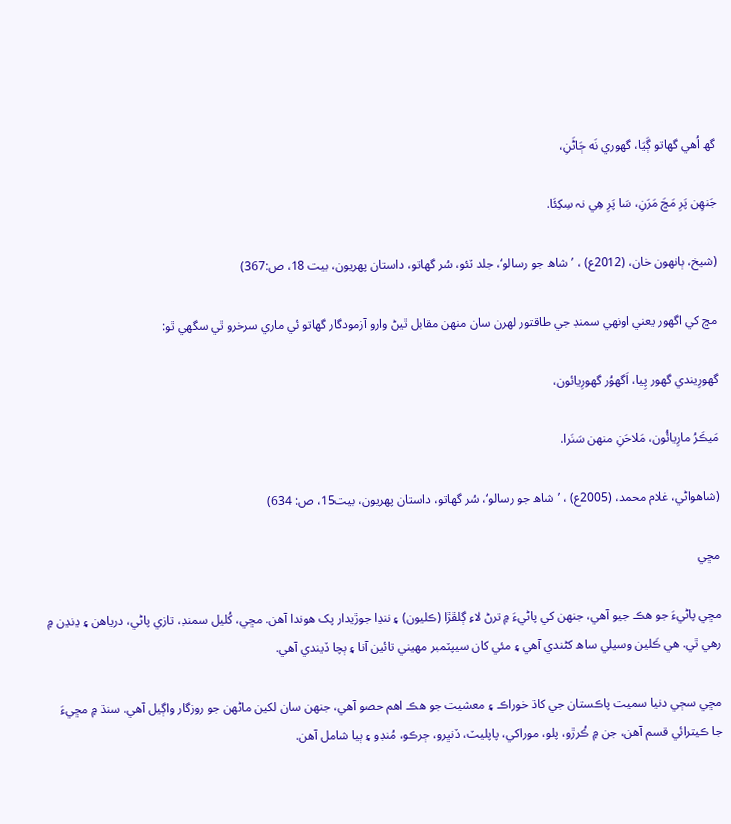گھ اُھي گهاتو ڳَيَا، گهوري نَه ڄَاڻَنِ،

جَنهِن پَرِ مَڇَ مَرَنِ، سَا پَرِ ھِي نہ سِکِئَا.

(شيخ، ٻانهون خان، (2012ع) ، ’شاھ جو رسالو‘، جلد ٽئو، سُر گهاتو، داستان پھريون، بيت 18، ص:367)

مڇ کي اگهور يعني اونهي سمنڊ جي طاقتور لهرن سان منھن مقابل ٿيڻ وارو آزمودگار گهاتو ئي ماري سرخرو ٿي سگهي ٿو:

گهورِيندي گهور پِيا، اَگهوُر گهورِيائون،

مَيڪَرُ مارِيائُون، مَلاحَنِ منھن سَنَرا.

(شاھواڻي، غلام محمد، (2005ع) ، ’شاھ جو رسالو‘، سُر گهاتو، داستان پھريون، بيت15، ص: 634)

مڇي

مڇي پاڻيءَ جو ھڪ جيو آھي، جنھن کي پاڻيءَ ۾ ترڻ لاءِ ڳلڦڙا (ڪليون) ۽ ننڍا جوڙيدار پک ھوندا آھن. مڇي، کُليل سمنڊ، تازي پاڻي، درياھن ۽ ڍنڍن ۾ رهي ٿي. ھي ڪَلين وسيلي ساھ کڻندي آھي ۽ مئي کان سيپٽمبر مھيني تائين آنا ۽ ٻچا ڏيندي آھي.

مڇي سڄي دنيا سميت پاڪستان جي کاڌ خوراڪ ۽ معشيت جو ھڪ اھم حصو آھي، جنھن سان لکين ماڻهن جو روزگار واڳيل آھي. سنڌ ۾ مڇيءَ جا ڪيترائي قسم آھن، جن ۾ ڪُرڙو، پلو، موراکي، پاپليٽ، ڏنڀرو، ڄرڪو، مُنڊو ۽ ٻيا شامل آھن.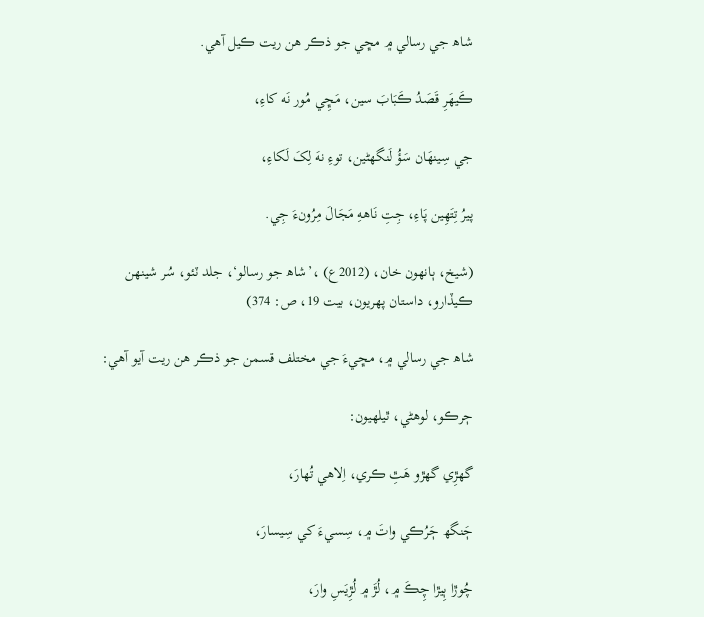شاھ جي رسالي ۾ مڇي جو ذڪر ھن ريت ڪيل آھي.

ڪَيهَرِ قَصَدُ ڪَبَابَ سين، مَڇِي مُور نَه کاءِ،

جي سِينهَان سَؤُ لَنگهڻين، توءِ نهَ لِکَ لَکاءِ،

پيرُ تِتَھِين پَاءِ، جِتِ نَاھهِ مَجَالَ مِرُونءَ جِي.

(شيخ، ٻانهون خان، (2012ع) ،’شاھ جو رسالو‘، جلد ٽئو، سُر شينھن ڪيڏارو، داستان پھريون، بيت 19، ص: 374)

شاھ جي رسالي ۾، مڇيءَ جي مختلف قسمن جو ذڪر ھن ريت آيو آھي:

ڄرڪو، لوهڻي، ٿيلهيون:

گهڙِي گهڙو ھَٿِ ڪري، اِلاھي تُھارَ،

ڄَنگھ ڄَرُڪي واتَ ۾، سِسيءَ کي سِيسارَ،

چُوڙا ٻِيڙا چِڪَ ۾، لُڙَ ۾ لُڙِيَسِ وارَ،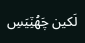لَکين چَھُٽِيَسِ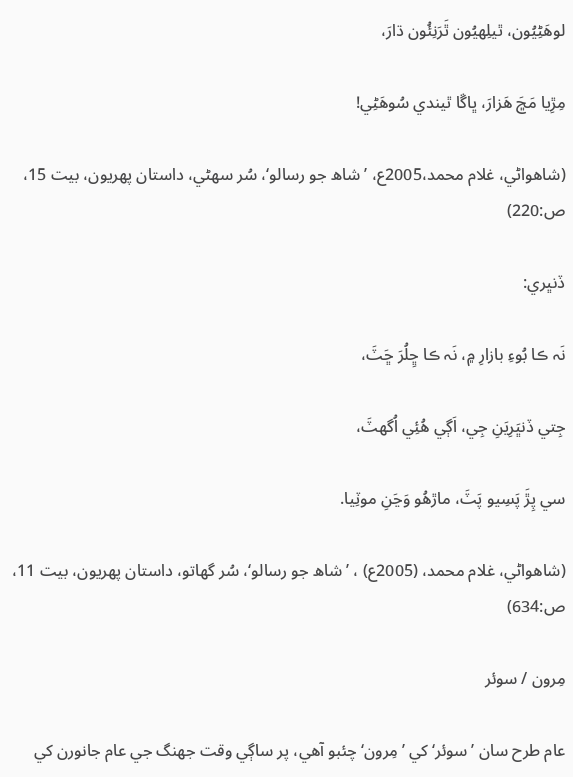لوهَڻِيُون، ٿيلِهيُون ٿَرَنِئُون ڌارَ،

مِڙِيا مَڇَ ھَزارَ، ڀاڱا ٿيندي سُوهَڻِي!

(شاھواڻي، غلام محمد،2005ع، ’شاھ جو رسالو‘، سُر سهڻي، داستان پھريون، بيت 15، ص:220)

ڏنڀري:

نَہ ڪا بُوءِ بازارِ ۾، نَہ ڪا ڇِلُرَ ڇَٽَ،

جِتي ڏنڀَرِيَنِ جِي، اَڳي ھُئِي اُگهٽَ،

سي پِڙَ پَسِيو پَٽَ، ماڙهُو وَڃَنِ موٽِيا.

(شاھواڻي، غلام محمد، (2005ع) ، ’شاھ جو رسالو‘، سُر گهاتو، داستان پھريون، بيت 11، ص:634)

مِرون / سوئر

عام طرح سان ’سوئر‘ کي ’مِرون‘ چئبو آھي، پر ساڳي وقت جهنگ جي عام جانورن کي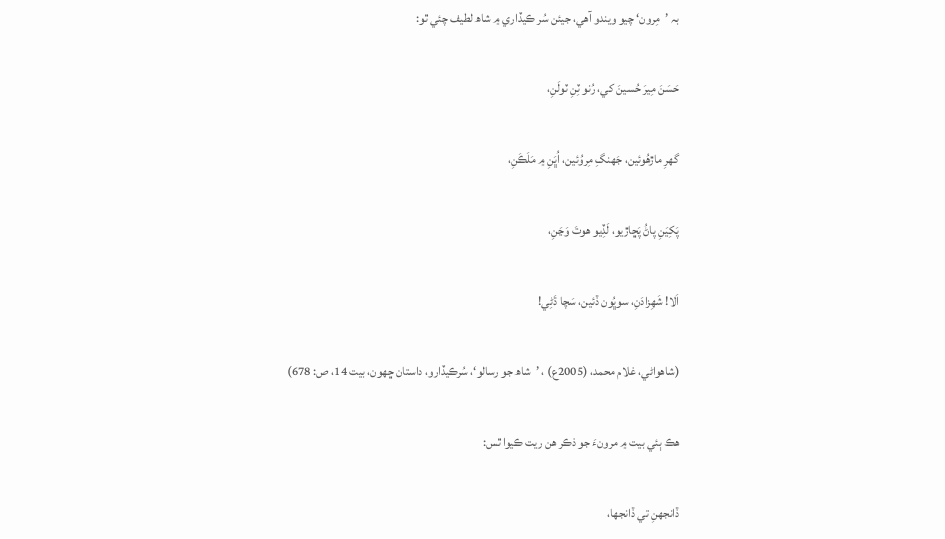بہ ’مِرون‘ چيو ويندو آھي، جيئن سُر ڪيڏاري ۾ شاھ لطيف چئي ٿو:

حَسَنَ مِيرَ حُسينَ کي، رُنو ٽِنِ ٽولَنِ،

گھرِ ماڙهُوئين، جَھنگِ مِروُئين، اُڀَنِ ۾ مَلَڪَنِ،

پَکِيَنِ پاڻُ پَڇاڙيو، لَڏِيو ھوتَ وَڃَنِ،

اَلا! شَھِزادَنِ، سوڀُون ڏئين، سَچا ڌَڻِي!

(شاھواڻي، غلام محمد، (2005ع) ، ’شاھ جو رسالو‘، سُرڪيڏارو، داستان ڇھون، بيت 14، ص: 678)

ھڪ ٻئي بيت ۾ مرونءَ جو ذڪر ھن ريت ڪيوا ٿس:

ڏانجهنِ تي ڏانجها،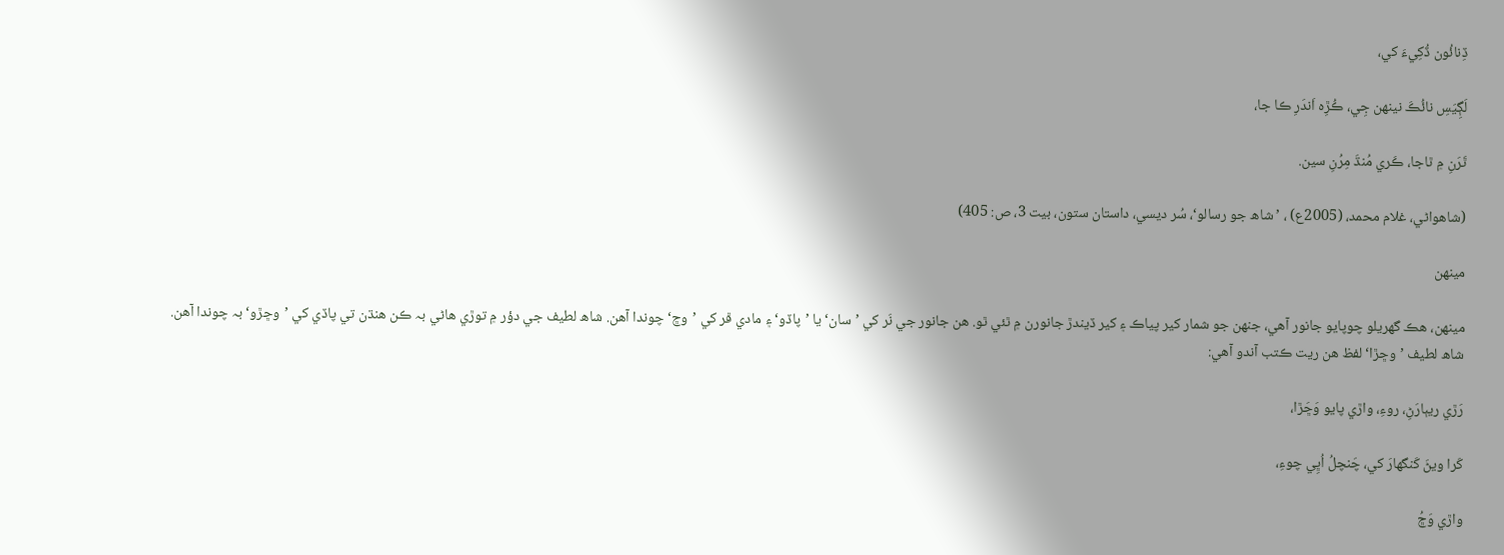ڏِنائُون ڏُکِيءَ کي،

لَڳِيَسِ نائُڪَ نينھن جِي، ڪُڙِه اَندَرِ ڪا جا،

ٿَرَنِ ۾ ٿاجا، ڪَري مُنڌَ مِرُنِ سين.

(شاھواڻي، غلام محمد، (2005ع) ، ’شاھ جو رسالو‘، سُر ديسي، داستان ستون، بيت 3، ص: 405)

مينھن

مينھن، ھڪ گهريلو چوپايو جانور آھي، جنھن جو شمار کير پياڪ ۽ کير ڏيندڙ جانورن ۾ ٿئي ٿو. ھن جانور جي نَر کي ’سان‘ يا ’پاڏو‘ ۽ مادي ڦر کي ’وڇ‘ چوندا آھن. شاھ لطيف جي دؤر ۾ توڙي ھاڻي بہ ڪن ھنڌن تي پاڏي کي ’وڇڙو‘ بہ چوندا آھن. شاھ لطيف ’وڇڙا‘ لفظ ھن ريت ڪتب آندو آھي:

رَڙي ريٻارَڻِ، روءِ، واڙي پايو وَڇَڙا،

کَرا ويڻَ کَنگهارَ کي، چَنچلُ اُڀِي چوءِ،

واڙي وَڇُ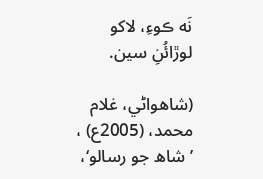نَه ڪوءِ، لاکو لوڙائُنِ سين.

(شاھواڻي، غلام محمد، (2005ع) ، ’شاھ جو رسالو‘،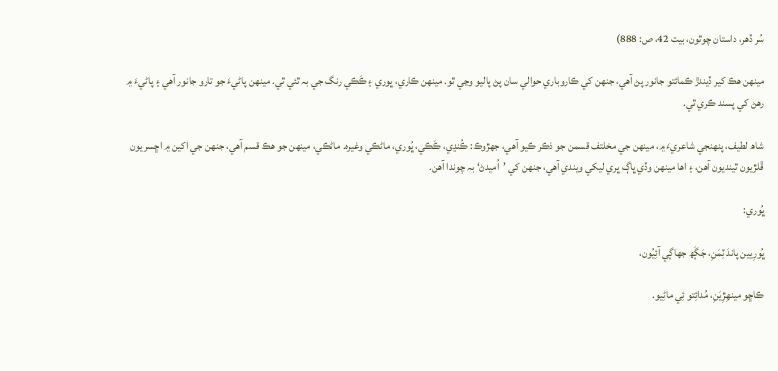سُر ڏهر، داستان چوٿون، بيت 42، ص: 888)

مينھن ھڪ کير ڏيندڙ ڪمائتو جانور پڻ آھي، جنھن کي ڪاروباري حوالي سان پڻ پاليو وڃي ٿو. مينھن ڪاري، ڀوري ۽ ڪَڪي رنگ جي بہ ٿئي ٿي. مينھن پاڻيءَ جو تارو جانور آھي ۽ پاڻيءَ ۾ رهڻ کي پسند ڪري ٿي.

شاھ لطيف، پنھنجي شاعريءَ ۾، مينھن جي مخلتف قسمن جو ذڪر ڪيو آھي، جھڙوڪ: ڪُنڍي، ڪَڪي، ڀُوري، ماڻڪي وغيرہ. ماڻڪي، مينھن جو ھڪ قسم آھي، جنھن جي اکين ۾ اڇسريون ڦلڙيون ٿينديون آھن، ۽ اھا مينھن وڏي ڀاڳ ڀري ليکي ويندي آھي، جنھن کي ’اُميدڻ‘ بہ چوندا آھن.

ڀُوري:

ڀُورِيين پاندَ ٽِمَنِ، جَڳَھ جهاڳي آئِيُون،

ڪاڇو مينهِڙِيَنِ، مُدائِتو ئِي ماڻِيو.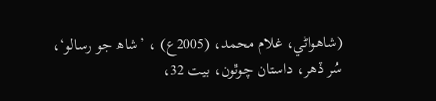(شاھواڻي، غلام محمد، (2005ع) ، ’شاھ جو رسالو‘، سُر ڏهر، داستان چوٿون، بيت 32،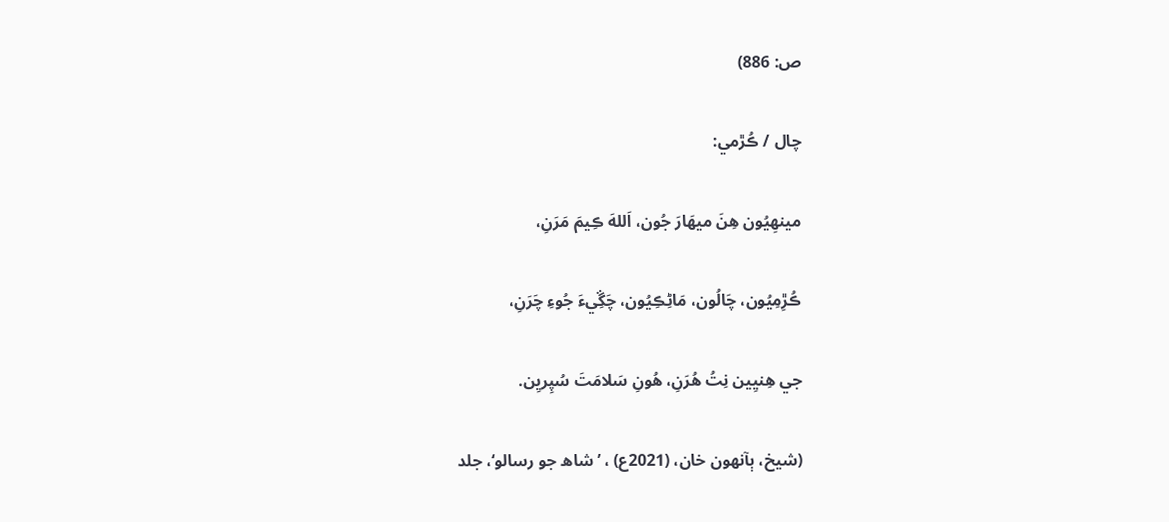ص: 886)

چال / ڪُڙمي:

مينهِيُون ھِنَ ميهَارَ جُون، اَللهَ ڪِيمَ مَرَنِ،

ڪُڙِمِيُون، چَالُون، مَاڻِڪِيُون، چَڱِيءَ جُوءِ چَرَنِ،

جي ھِنيِين نِتُ ھُرَنِ، ھُونِ سَلامَتَ سُپِريِن.

(شيخ، ٻآنهون خان، (2021ع) ، ’شاھ جو رسالو‘، جلد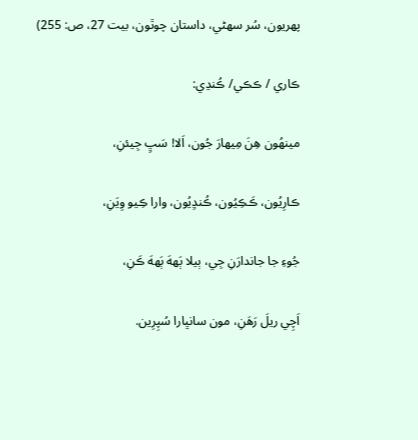پھريون، سُر سهڻي، داستان چوٿون، بيت 27، ص: 255)

ڪاري / ڪڪي/ ڪُنڍي:

مينهُون ھِنَ مِيهارَ جُون، اَلا! سَڀِ جِيئنِ،

ڪارِيُون، ڪَڪِيُون، ڪُنڍِيُون، وارا ڪِيو وِيَنِ،

جُوءِ جا جاندارَنِ جِي، ٻيلا ٻَھهَ ٻَھهَ ڪَنِ،

اَچِي ريلَ رَهَنِ، مون سانڀارا سُپِرِين.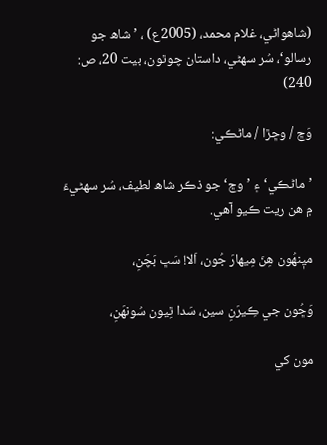(شاھواڻي، غلام محمد، (2005ع) ، ’شاھ جو رسالو‘، سُر سهڻي، داستان چوٿون، بيت 20، ص: 240)

وَڇ / وڇڙا / ماڻڪي:

’ماڻڪي‘ ۽ ’وڇ‘ جو ذڪر شاھ لطيف، سُر سهڻيءَ ۾ ھن ريت ڪيو آھي.

ميٖنهُون ھِنَ مِيهارَ جُون، اَلا! سَڀ بَچَنِ،

وَڇُون جي ڪِيرَنِ سين، سَدا ٿِيون سُونهَنِ،

مون کي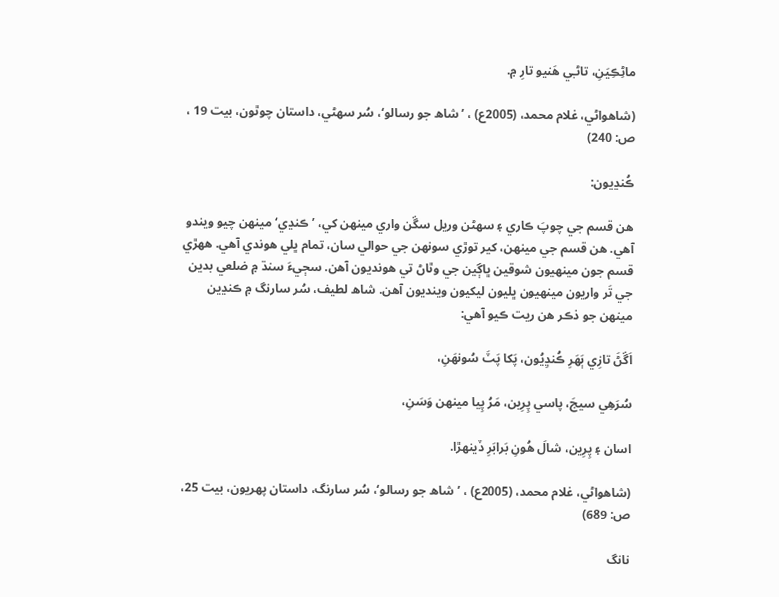ماڻِڪِيَنِ، تاڻـٖي ھَنيو تارِ ۾.

(شاھواڻي، غلام محمد، (2005ع) ، ’شاھ جو رسالو‘، سُر سهڻي، داستان چوٿون، بيت 19 ، ص: 240)

ڪُنڍيون:

ھن قسم جي چوپَ ڪاري ۽ سهڻن وريل سڱن واري مينھن کي، ’ڪنڍي‘ مينھن چيو ويندو آھي. ھن قسم جي مينھن، کير توڙي سونھن جي حوالي سان، تمام ڀلي ھوندي آھي. ھھڙي قسم جون مينهيون شوقين ڀاڳين جي وٿاڻ تي ھونديون آھن. سڄيءَ سنڌ ۾ ضلعي بدين جي تَر واريون مينھيون ڀليون ليکيون وينديون آھن. شاھ لطيف، سُر سارنگ ۾ ڪنڍين مينھن جو ذڪر ھن ريت ڪيو آھي:

اَڱڻَ تازِي ٻَھَرِ ڪُنڍِيُون، پَکا پَٽَ سُونهَنِ،

سُرَهِي سيجَ، پاسي پِرِين، مَرُ پِيا مينھن وَسَنِ،

اسان ۽ پِرِين، شالَ ھُونِ بَرابَرِ ڏينھڙا.

(شاھواڻي، غلام محمد، (2005ع) ، ’شاھ جو رسالو‘، سُر سارنگ، داستان پھريون، بيت 25، ص: 689)

نانگ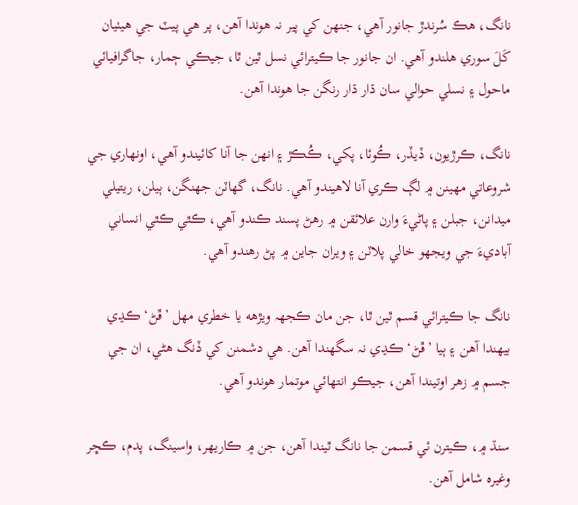نانگ، ھڪ سُرندڙ جانور آھي، جنھن کي پير نہ ھوندا آھن، پر ھي پيٽ جي ھيٺيان کَلَ سوري ھلندو آھي. ان جانور جا ڪيترائي نسل ٿين ٿا، جيڪي ڄمار، جاگرافيائي ماحول ۽ نسلي حوالي سان ڌار ڌار رنگن جا ھوندا آھن.

نانگ، ڪرڙيون، ڏيڏر، ڪُوئا، پکي، ڪُڪڙ ۽ انهن جا آنا کائيندو آھي، اونهاري جي شروعاتي مھينن ۾ لڳ ڪري آنا لاھيندو آھي. نانگ، گهاٽن جهنگن، ٻيلن، ريتيلي ميدانن، جبلن ۽ پاڻيءَ وارن علائقن ۾ رهڻ پسند ڪندو آھي، ڪٿي ڪٿي انساني آباديءَ جي ويجهو خالي پلاٽن ۽ ويران جاين ۾ پڻ رهندو آھي.

نانگ جا ڪيترائي قسم ٿين ٿا، جن مان ڪجهہ ويڙهه يا خطري مھل ’ڦڻ‘ ڪڍي بيھندا آھن ۽ ٻيا ’ڦڻ‘ ڪڍي نہ سگهندا آھن. ھي دشمنن کي ڏنگ ھڻي، ان جي جسم ۾ زھر اوتيندا آھن، جيڪو انتھائي موتمار ھوندو آھي.

سنڌ ۾، ڪيترن ئي قسمن جا نانگ ٿيندا آھن، جن ۾ ڪاريھر، واسينگ، پدم، ڪڇر وغيرہ شامل آھن.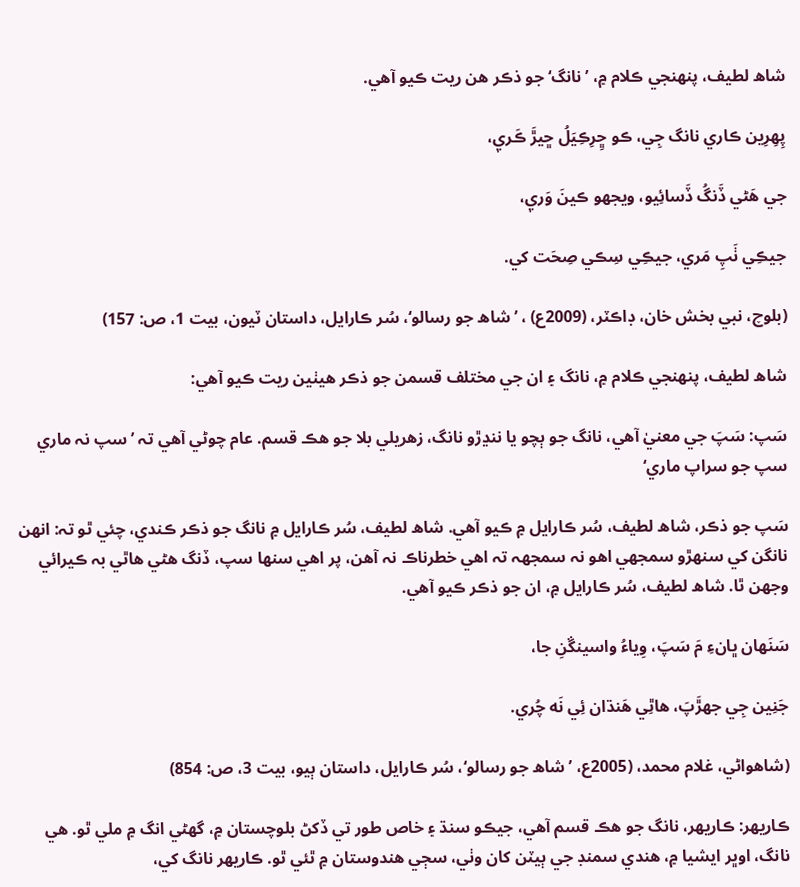شاھ لطيف، پنھنجي ڪلام ۾، ’نانگ‘ جو ذڪر ھن ريت ڪيو آھي.

پِھِرِين ڪاري نانگ جِي، ڪو ڇِرِڪِيَلُ ڇيڙَ ڪَريٖ،

جي ھَڻي ڏَنگُ ڏَسائِيو، ويجهو ڪينَ وَريٖ،

جيڪِي ٺَپِ مَري، جيڪِي سِڪي صِحَت کي.

(بلوچ، نبي بخش خان، ڊاڪٽر، (2009ع) ، ’شاھ جو رسالو‘، سُر ڪارايل، داستان ٽيون، بيت 1، ص: 157)

شاھ لطيف، پنھنجي ڪلام ۾، نانگ ۽ ان جي مختلف قسمن جو ذڪر ھيٺين ريت ڪيو آھي:

سَپ: سَپَ جي معنيٰ آھي، نانگ جو ٻچو يا ننڍڙو نانگ، زھريلي بلا جو ھڪ قسم. عام چوڻي آھي تہ ’سپ نہ ماري سپ جو سراپ ماري‘

سَپ جو ذڪر، شاھ لطيف، سُر ڪارايل ۾ ڪيو آھي. شاھ لطيف، سُر ڪارايل ۾ نانگ جو ذڪر ڪندي، چئي ٿو تہ: انهن نانگن کي سنهڙو سمجهي اھو نہ سمجهہ تہ اھي خطرناڪ نہ آھن، پر اھي سنها سپ، ڏنگ ھڻي ھاٿي بہ ڪيرائي وجھن ٿا. شاھ لطيف، سُر ڪارايل ۾، ان جو ذڪر ڪيو آھي.

سَنَهان ڀانءِ مَ سَپَ، وِياءُ واسينڱنِ جا،

جَنِين جِي جھڙَپَ، ھاٿِي ھَنڌان ئِي نَه چُري.

(شاھواڻي، غلام محمد، (2005ع، ’شاھ جو رسالو‘، سُر ڪارايل، داستان ٻيو، بيت 3، ص: 854)

ڪاريھر: ڪاريھر، نانگ جو ھڪ قسم آھي، جيڪو سنڌ ۽ خاص طور تي ڏکڻ بلوچستان ۾، گهڻي انگ ۾ ملي ٿو. ھي نانگ، اوڀر ايشيا ۾، ھندي سمنڊ جي ٻيٽن کان وٺي، سڄي ھندوستان ۾ ٿئي ٿو. ڪاريھر نانگ کي،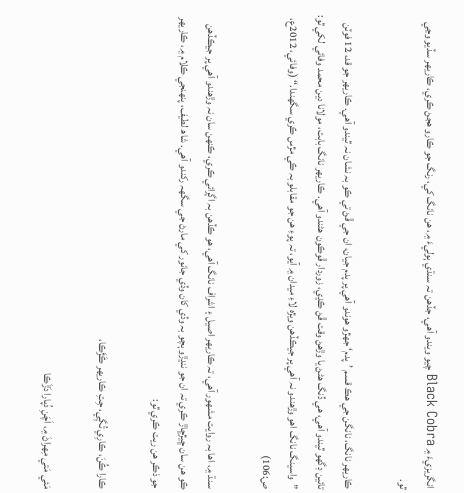انگريزيءَ ۾ Black Cobra چيو ويندو آھي، جڏهن تہ سنڌي ٻوليءَ ۾، ھن نانگ کي، رنگ جو ڪارو ھجڻ ڪري، ڪاريھر سڏيو وڃي ٿو.

ڪاريھر نانگ، نانگن جي ھڪ قسم ’پدم‘ جھڙو ھوندو آھي پر پدم جيان، ان جي ڦڻ تي ڪو بہ نشان نہ ٿيندو آھي. ڪاريھر جو قد، 12 فوٽن تائين ڊگهو ٿيندو آھي، ھي ڏنگ ھڻڻ يا وڙهڻ وقت ڦڻ ڪڍي، زوردار ڦوڪون ھڻندو آھي. ڪاريھر نانگ بابت، مولانا دين محمد وفائي لکي ٿو: ”واسينگ نانگ اھو وڙهندو نہ آھي پر جيڪڏهن ويڙه لاءِ ميدان ۾ آيو، تہ پوءِ ھن جو مقابلو بہ ڪي مڙس ڪري سگهندا.“ (وفائي، 2012ع، ص:106)

سنڌ ۾، اھا بہ روايت مشھور آھي، تہ ڪاريھر اصيل ۽ اشراف نانگ آھي، ھو ڪڏهن بہ اڳرائي ڪري، ڪنھن سان نہ وڙهندو آھي پر جيڪڏهن ڪو ھن سان ڇيڙڇاڙ ڪري تہ ان جو ننڍڙو ٻچو بہ وڏي کان وڏي جانور کي مارڻ جي سگهہ رکندو آھي. شاھ لطيف، پنھنجي ڪلام ۾، ڪاريھر جو ذڪر ھن ريت ڪري ٿو:

ڪارا ڪُنَ، ڪارِي تُڳِي، جِتِ ڪاريھر ڪَڙَڪا،

مَئي مَتي مِهراڻَ ۾، اَچَنِ دُپارا دَڙَڪا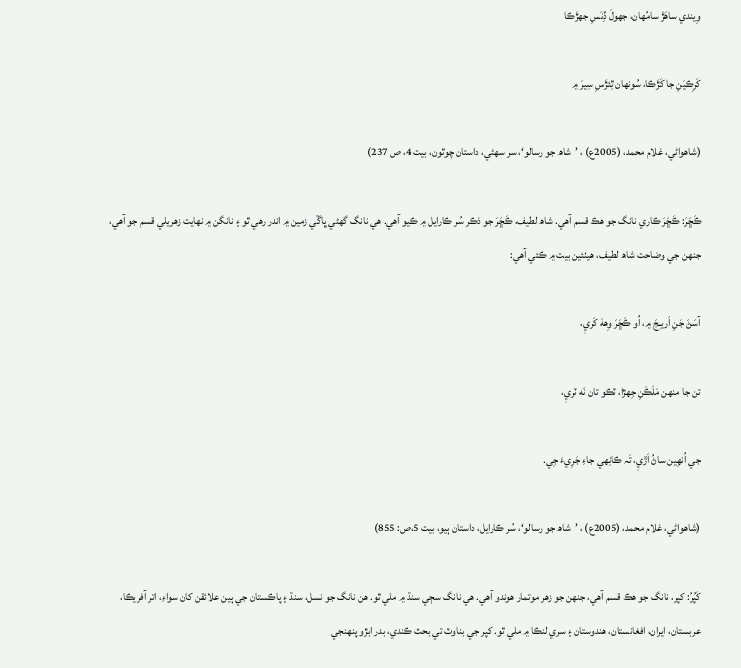وِيندي ساھَڙَ سامُهان، جهولَ ڏِنَسِ جھڙَڪا

کَرِڪيَنِ جا کَڙَڪا، سُونهان ٿِئڙَسِ سِيرَ ۾

(شاھواڻي، غلام محمد، (2005ع) ، ’شاھ جو رسالو‘، سر سهڻي، داستان چوٿون، بيت 4، ص 237)

ڪَڇَرَ: ڪَڇَرَ ڪاري نانگ جو ھڪ قسم آھي. شاھ لطيف، ڪَڇَرَ جو ذڪر سُر ڪارايل ۾ ڪيو آھي. ھي نانگ گهڻي ڀاڱي زمين ۾ اندر رهي ٿو ۽ نانگن ۾ نھايت زھريلي قسم جو آھي، جنھن جي وضاحت شاھ لطيف، ھيٺئين بيت ۾ ڪئي آھي:

آسَڻَ جَنِ اَريـٖجَ ۾، اُو ڪَڇَرَ وِههَ کَريٖ،

تن جا منھن مَلَڪَنِ جِهڙا، ٽڪو تان نَه ٽريٖ،

جي اُنهِين ساڻُ اَڙيٖ، تَہ ڪانِهي جاءِ جَرِيءَ جِي.

(شاھواڻي، غلام محمد، (2005ع) ، ’شاھ جو رسالو‘، سُر ڪارايل، داستان ٻيو، بيت 5،ص: 855)

کَپُرُ: کپر، نانگ جو ھڪ قسم آھي، جنھن جو زھر موتمار ھوندو آھي. ھي نانگ سڄي سنڌ ۾ ملي ٿو. ھن نانگ جو نسل، سنڌ ۽ پاڪستان جي ٻين علائقن کان سواءِ، اتر آفريڪا، عربستان، ايران، افغانستان، ھندوستان ۽ سري لنڪا ۾ ملي ٿو. کپر جي بناوٽ تي بحث ڪندي، بدر ابڙو پنھنجي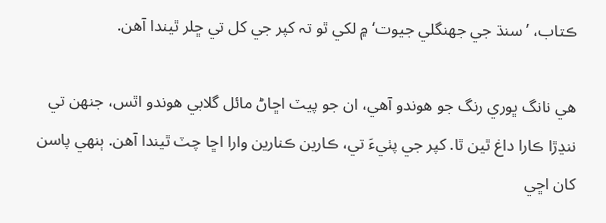ڪتاب، ’سنڌ جي جهنگلي جيوت‘ ۾ لکي ٿو تہ کپر جي کل تي ڇلر ٿيندا آھن.

ھي نانگ ڀوري رنگ جو ھوندو آھي، ان جو پيٽ اڇاڻ مائل گلابي ھوندو اٿس، جنھن تي ننڍڙا ڪارا داغ ٿين ٿا. کپر جي پٺيءَ تي، ڪارين ڪنارين وارا اڇا چٽ ٿيندا آھن. ٻنهي پاسن کان اڇي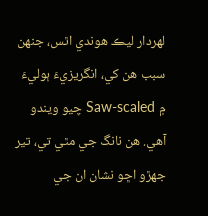لهردار ليڪ ھوندي اٿس، جنھن سبب ھن کي، انگريزيءَ ٻوليءَ ۾ Saw-scaled چيو ويندو آھي. ھن نانگ جي مٿي تي، تير جھڙو اڇو نشان ان جي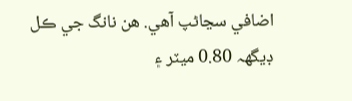اضافي سڃاڻپ آھي. ھن نانگ جي ڪل ڊيگهہ 0.80 ميٽر ۽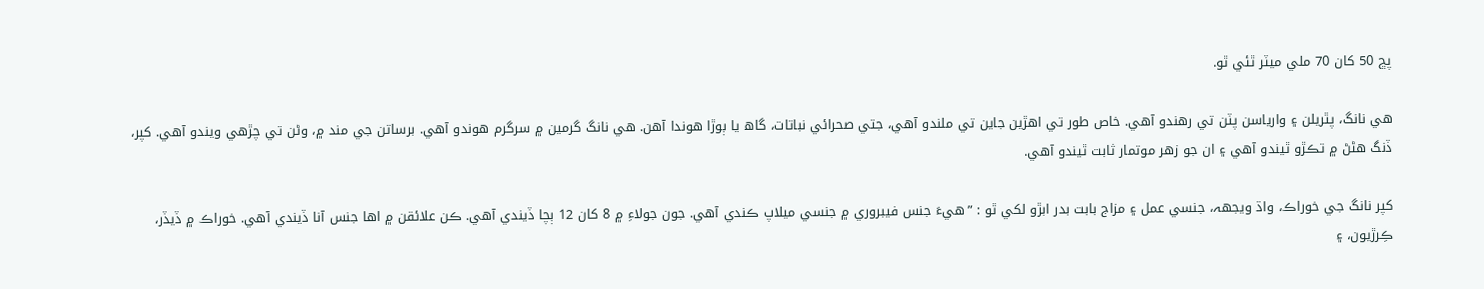پڇ 50 کان 70 ملي ميٽر ٿئي ٿو.

ھي نانگ، پٿريلن ۽ وارياسن پٽن تي رهندو آھي. خاص طور تي اھڙين جاين تي ملندو آھي، جتي صحرائي نباتات، گاھ يا ٻوڙا ھوندا آھن. ھي نانگ گرمين ۾ سرگرم ھوندو آھي. برساتن جي مند ۾، وڻن تي چڙهي ويندو آھي. کپر، ڏنگ ھڻڻ ۾ تڪڙو ٿيندو آھي ۽ ان جو زھر موتمار ثابت ٿيندو آھي.

کپر نانگ جي خوراڪ، واڌ ويجهہ، جنسي عمل ۽ مزاج بابت بدر ابڙو لکي ٿو : ”هيءَ جنس فيبروري ۾ جنسي ميلاپ ڪندي آھي. جون جولاءِ ۾ 8 کان 12 ٻچا ڏيندي آھي. ڪن علائقن ۾ اھا جنس آنا ڏيندي آھي. خوراڪ ۾ ڏيڏر، ڪِرڙيون، ۽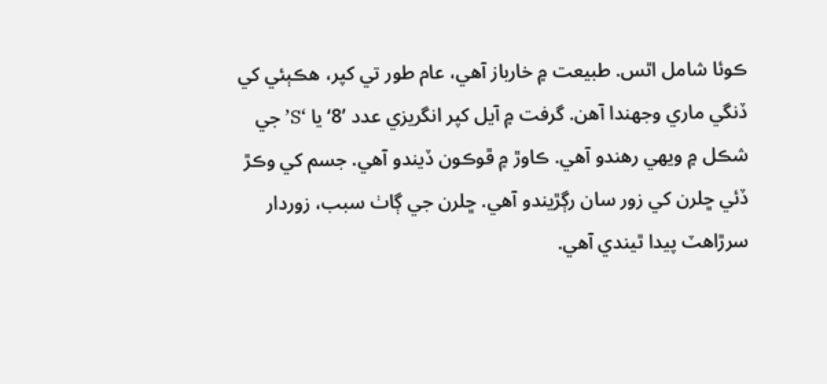ڪوئا شامل اٿس. طبيعت ۾ خارباز آھي، عام طور تي کپر، ھڪٻئي کي ڏنگي ماري وجھندا آھن. گرفت ۾ آيل کپر انگريزي عدد ’8‘ يا ‘S’ جي شڪل ۾ ويهي رهندو آھي. ڪاوڙ ۾ ڦوڪون ڏيندو آھي. جسم کي وڪڙ ڏئي ڇلرن کي زور سان رڳڙيندو آھي. ڇلرن جي ڳاٺ سبب، زوردار سرڙاھٽ پيدا ٿيندي آھي.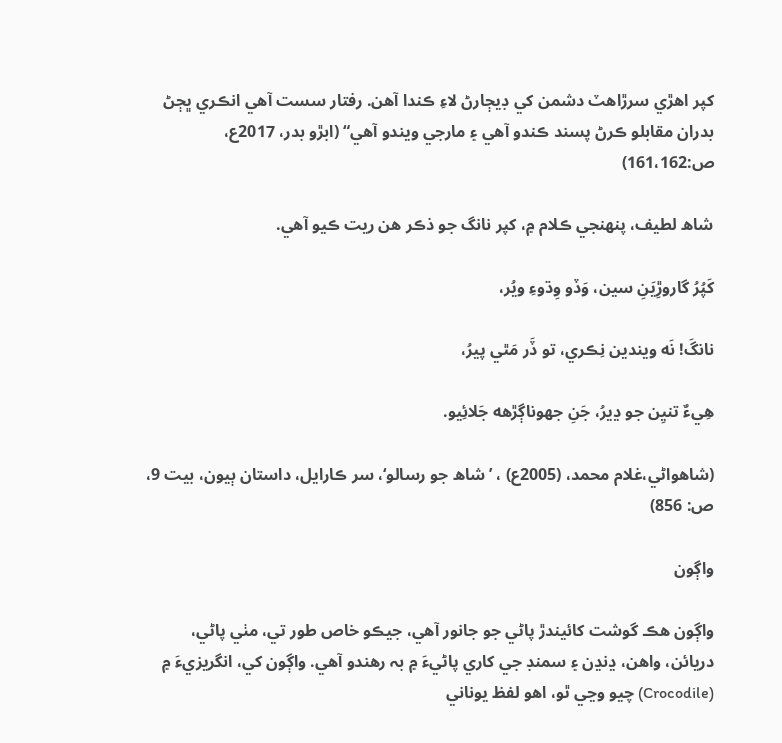کپر اھڙي سرڙاھٽ دشمن کي ڊيڄارڻ لاءِ ڪندا آھن. رفتار سست آھي انڪري ڀڄڻ بدران مقابلو ڪرڻ پسند ڪندو آھي ۽ مارجي ويندو آھي“ (ابڙو بدر، 2017ع، ص:161،162)

شاھ لطيف، پنھنجي ڪلام ۾، کپر نانگ جو ذڪر ھن ريت ڪيو آھي.

کَپُرُ گاروڙِيَنِ سين، وَڏو وِڌوءِ ويُر،

نانگَ! نَه ويندين نِڪري، تو ڏَر مَٿي پيرُ،

ھِيءٌ تنيِن جو ڍيرُ، جَنِ جهوناڳڙهه جَلائِيو.

(شاھواڻي،غلام محمد، (2005ع) ، ’شاھ جو رسالو‘، سر ڪارايل، داستان ٻيون، بيت 9، ص: 856)

واڳون

واڳون ھڪ گوشت کائيندڙ پاڻي جو جانور آھي، جيڪو خاص طور تي، مٺي پاڻي، دريائن، واھن، ڍنڍن ۽ سمنڊ جي کاري پاڻيءَ ۾ بہ رهندو آھي. واڳون کي، انگريزيءَ ۾ (Crocodile) چيو وڃي ٿو، اھو لفظ يوناني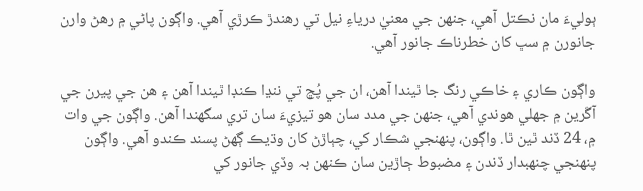ٻوليءَ مان نڪتل آھي، جنھن جي معنيٰ درياءِ نيل تي رهندڙ ڪرڙي آھي. واڳون پاڻي ۾ رهڻ وارن جانورن ۾ سڀ کان خطرناڪ جانور آھي.

واڳون ڪاري ۽ خاڪي رنگ جا ٿيندا آھن، ان جي پُڇ تي ننڍا ڪنڊا ٿيندا آھن ۽ ھن جي پيرن جي آڱرين ۾ جهلي ھوندي آھي، جنھن جي مدد سان ھو تيزيءَ سان تري سگهندا آھن. واڳون جي وات ۾، 24 ڏند ٿين ٿا. واڳون، پنھنجي شڪار کي، چٻاڙڻ کان وڌيڪ ڳھڻ پسند ڪندو آھي. واڳون پنھنجي چنھبدار ڏندن ۽ مضبوط ڄاڙين سان ڪنھن بہ وڏي جانور کي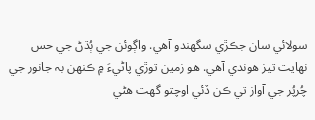سولائي سان جڪڙي سگهندو آھي. واڳوئن جي ٻُڌڻ جي حس نھايت تيز ھوندي آھي. ھو زمين توڙي پاڻيءَ ۾ ڪنھن بہ جانور جي چُرپُر جي آواز تي ڪن ڏئي اوچتو گھت ھڻي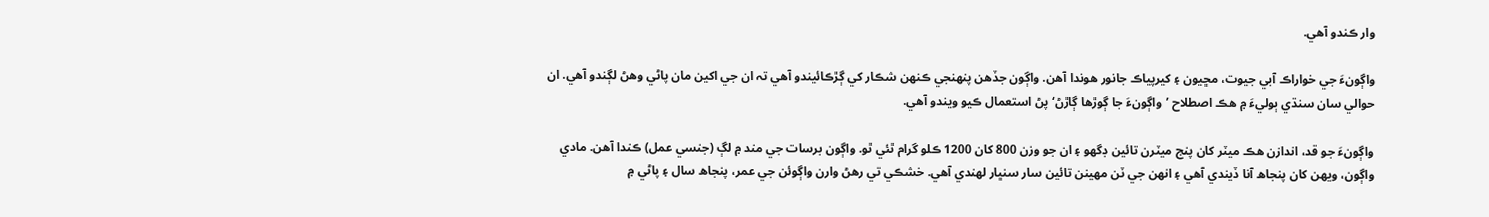وار ڪندو آھي.

واڳونءَ جي خواراڪ آبي جيوت، مڇيون ۽ کيرپياڪ جانور ھوندا آھن. واڳون جڏهن پنھنجي ڪنھن شڪار کي ڳڙڪائيندو آھي تہ ان جي اکين مان پاڻي وهڻ لڳندو آھي. ان حوالي سان سنڌي ٻوليءَ ۾ ھڪ اصطلاح ’واڳونءَ جا ڳوڙها ڳاڙڻ‘ پڻ استعمال ڪيو ويندو آھي.

واڳونءَ جو قد، اندازن ھڪ ميٽر کان پنج ميٽرن تائين ڊگهو ۽ ان جو وزن 800 کان 1200 ڪلو گرام ٿئي ٿو. واڳون برسات جي مند ۾ لڳ (جنسي عمل) ڪندا آھن. مادي واڳون، ويھن کان پنجاھ آنا ڏيندي آھي ۽ انهن جي ٽن مھينن تائين سار سنڀار لهندي آھي. خشڪي تي رهڻ وارن واڳوئن جي عمر، پنجاھ سال ۽ پاڻي ۾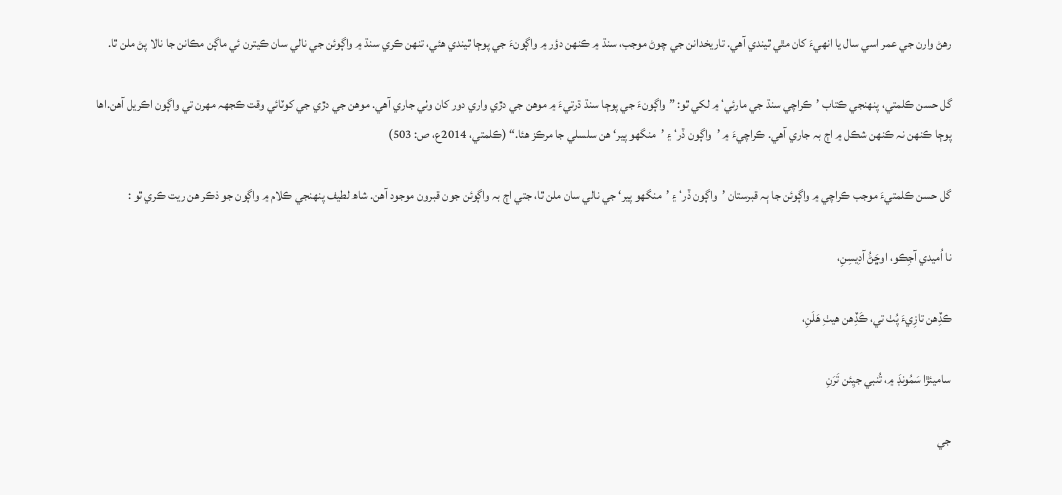رهڻ وارن جي عمر اسي سال يا انهيءَ کان مٿي ٿيندي آھي. تاريخدانن جي چوڻ موجب، سنڌ ۾ ڪنھن دؤر ۾ واڳونءَ جي پوڄا ٿيندي ھئي، تنھن ڪري سنڌ ۾ واڳوئن جي نالي سان ڪيترن ئي ماڳن مڪانن جا نالا پڻ ملن ٿا.

گل حسن ڪلمتي، پنھنجي ڪتاب ’ڪراچي سنڌ جي مارئي‘ ۾ لکي ٿو: ”واڳونءَ جي پوڄا سنڌ ڌرتيءَ ۾ موهن جي دڙي واري دور کان وٺي جاري آھي. موهن جي دڙي جي کوٽائي وقت ڪجهہ مهرن تي واڳون اڪريل آھن.اھا پوڄا ڪنھن نہ ڪنھن شڪل ۾ اڄ بہ جاري آھي. ڪراچيءَ ۾ ’واڳون ڏر‘ ۽ ’منگهو پير‘ ھن سلسلي جا مرڪز ھئا.“ (ڪلمتي، 2014ع، ص: 503)

گل حسن ڪلمتيءَ موجب ڪراچي ۾ واڳوئن جا ٻہ قبرستان ’واڳون ڏر‘ ۽ ’منگهو پير‘ جي نالي سان ملن ٿا، جتي اڄ بہ واڳوئن جون قبرون موجود آھن. شاھ لطيف پنھنجي ڪلام ۾ واڳون جو ذڪر ھن ريت ڪري ٿو :

نا اُميدي آجِڪو، اوڇَڻُ آدِيسِنِ،

ڪڏِهن تازِيءَ پُٺ تي، ڪَڏِهن ھيٺِ ھَلَنِ،

ساميئڙا سَمُونڊَ ۾، تُنبي جيِئن تَرَنِ

جي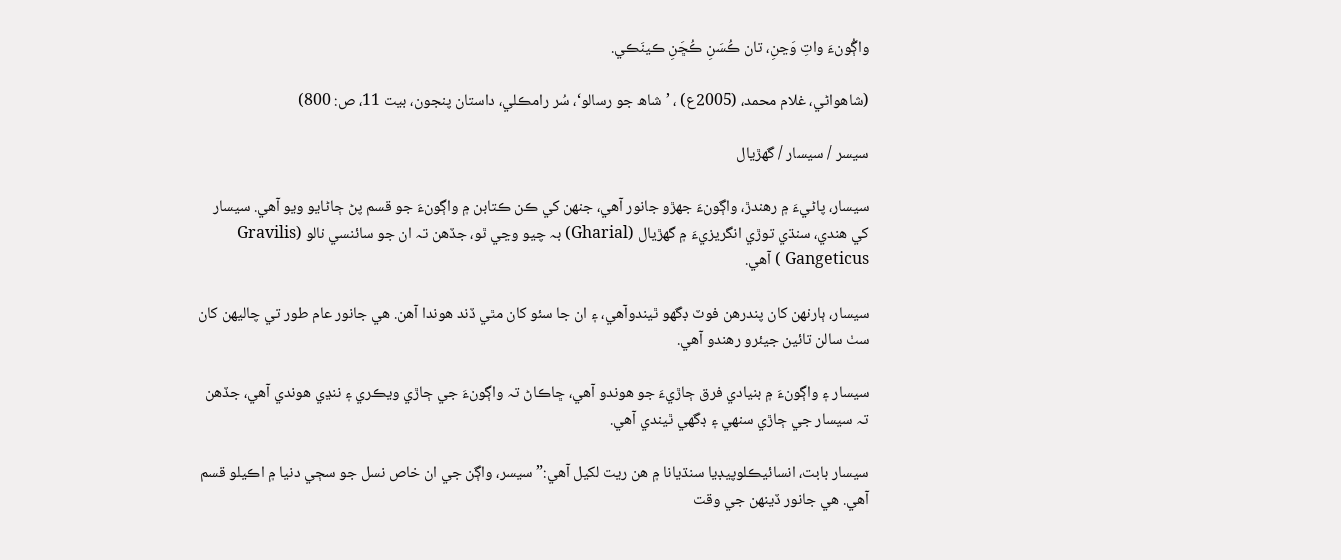واڳُونءَ واتِ وَڃنِ، تان ڪُسَنِ ڪُڇَنِ ڪينَڪي.

(شاھواڻي، غلام محمد، (2005ع) ، ’شاھ جو رسالو‘، سُر رامڪلي، داستان پنجون، بيت 11، ص: 800)

سيسر / سيسار / گهڙيال

سيسار، پاڻيءَ ۾ رهندڙ، واڳونءَ جھڙو جانور آھي، جنھن کي ڪن ڪتابن ۾ واڳونءَ جو قسم پڻ ڄاڻايو ويو آھي. سيسار کي ھندي، سنڌي توڙي انگريزيءَ ۾ گهڙيال (Gharial) بہ چيو وڃي ٿو، جڏھن تہ ان جو سائنسي نالو (Gravilis Gangeticus ) آھي.

سيسار، ٻارنھن کان پندرهن فوٽ ڊگهو ٿيندوآھي، ۽ ان جا سئو کان مٿي ڏند ھوندا آھن. ھي جانور عام طور تي چاليهن کان سٺ سالن تائين جيئرو رهندو آھي.

سيسار ۽ واڳونءَ ۾ بنيادي فرق ڄاڙيءَ جو ھوندو آھي، ڇاڪاڻ تہ واڳونءَ جي ڄاڙي ويڪري ۽ ننڍي ھوندي آھي، جڏھن تہ سيسار جي ڄاڙي سنهي ۽ ڊگهي ٿيندي آھي.

سيسار بابت، انسائيڪلوپيڊيا سنڌيانا ۾ ھن ريت لکيل آھي:” سيسر، واڳن جي ان خاص نسل جو سڄي دنيا ۾ اڪيلو قسم آھي. ھي جانور ڏينھن جي وقت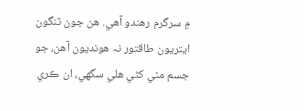۾ سرگرم رهندو آھي. ھن جون ٽنگون ايتريون طاقتور نہ ھونديون آھن، جو جسم مٿي کڻي ھلي سگهي، ان ڪري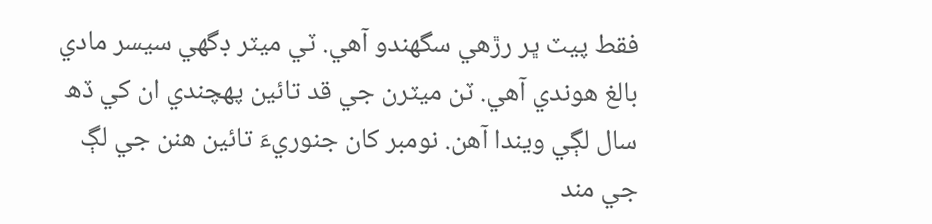فقط پيٽ ڀر رڙهي سگهندو آھي. ٽي ميٽر ڊگهي سيسر مادي بالغ ھوندي آھي. ٽن ميٽرن جي قد تائين پھچندي ان کي ڏھ سال لڳي ويندا آھن. نومبر کان جنوريءَ تائين ھنن جي لڳ جي مند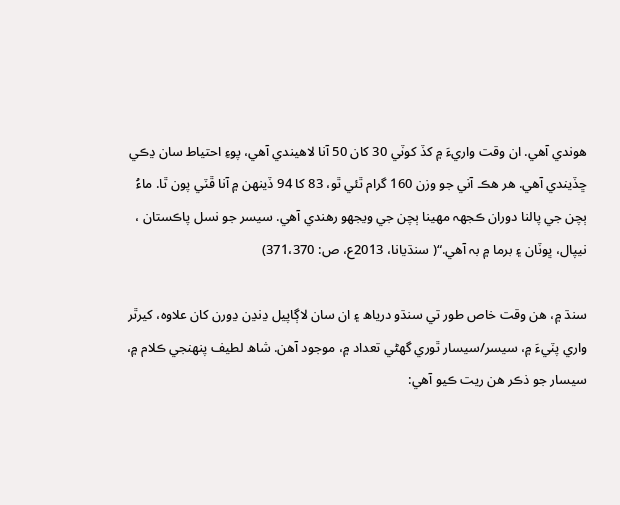ھوندي آھي. ان وقت واريءَ ۾ کڏ کوٽي 30 کان 50 آنا لاھيندي آھي، پوءِ احتياط سان ڍڪي ڇڏيندي آھي. ھر ھڪ آني جو وزن 160 گرام ٿئي ٿو، 83 کا 94 ڏينھن ۾ آنا ڦٽي پون ٿا. ماءُ ٻچن جي پالنا دوران ڪجهہ مھينا ٻچن جي ويجهو رهندي آھي. سيسر جو نسل پاڪستان ، نيپال، ڀوٽان ۽ برما ۾ بہ آھي.“( سنڌيانا، 2013ع، ص: 371،370)

سنڌ ۾، ھن وقت خاص طور تي سنڌو درياھ ۽ ان سان لاڳاپيل ڍنڍن ڍورن کان علاوه، کيرٿر واري پٽيءَ ۾، سيسر/سيسار ٿوري گهڻي تعداد ۾، موجود آھن. شاھ لطيف پنھنجي ڪلام ۾، سيسار جو ذڪر ھن ريت ڪيو آھي: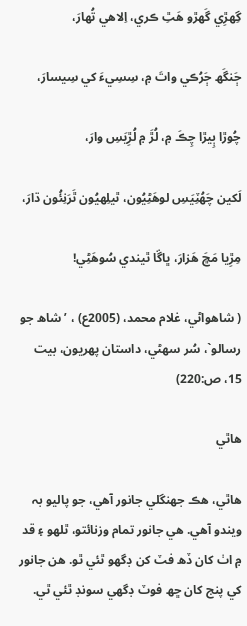گِهڙِي گَهڙو ھَٿِ ڪري، اِلاھي تُھارَ،

ڄَنگَھ ڄَرُڪي واتَ ۾، سِسِيءَ کي سِيسارَ،

چُوڙا ٻِيڙا چِڪَ ۾، لُڙَ ۾ لُڙِيَسِ وارَ،

لَکين چَھُٽِيَسِ لوھَڻِيُون، ٿيلِھيُون ٿَرَنِئُون ڌارَ،

مِڙِيا مَڇَ ھَزارَ، ڀاڱا ٿيندي سُوھَڻِي!

( شاھواڻي، غلام محمد، (2005ع) ، ’شاھ جو رسالو`، سُر سهڻي، داستان پھريون، بيت 15، ص:220)

ھاٿي

ھاٿي، ھڪ جهنگلي جانور آھي، جو پاليو بہ ويندو آھي. ھي جانور تمام وزنائتو، ٿلهو ۽ قد ۾ اٺ کان ڏھ فٽ کن ڊگهو ٿئي ٿو. ھن جانور کي پنج کان ڇھ فوٽ ڊگهي سونڊ ٿئي ٿي.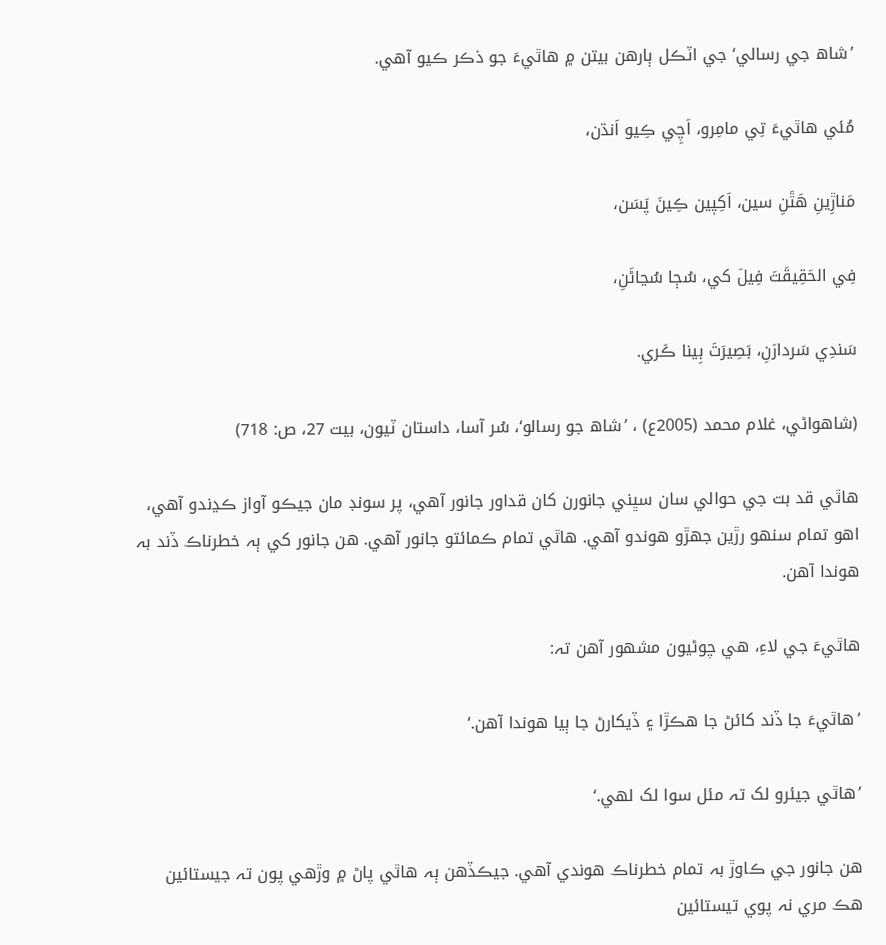’شاھ جي رسالي‘ جي اٽڪل ٻارهن بيتن ۾ ھاٿيءَ جو ذڪر ڪيو آھي.

مُئي ھاٿيءَ تِي مامِرو، اَچِي ڪِيو اَنڌن،

مَناڙِينِ ھَٿَنِ سين، اَکِيٖين ڪِينَ پَسَن،

فِي الحَقِيقَتَ فِيلَ کي، سُڄا سُڃاڻَنِ،

سَندِي سَردارَنِ، بَصِيرَتَ بِينا ڪَري.

(شاھواڻي، غلام محمد (2005ع) ، ’شاھ جو رسالو‘، سُر آسا، داستان ٽيون، بيت 27، ص: 718)

ھاٿي قد بت جي حوالي سان سڀني جانورن کان قداور جانور آھي، پر سونڊ مان جيڪو آواز ڪڍندو آھي، اھو تمام سنهو رڙين جھڙو ھوندو آھي. ھاٿي تمام ڪمائتو جانور آھي. ھن جانور کي ٻہ خطرناڪ ڏند بہ ھوندا آھن.

ھاٿيءَ جي لاءِ، ھي چوڻيون مشھور آھن تہ:

’هاٿيءَ جا ڏند کائڻ جا ھڪڙا ۽ ڏيکارڻ جا ٻيا ھوندا آھن.‘

’هاٿي جيئرو لک تہ مئل سوا لک لھي.‘

ھن جانور جي ڪاوڙ بہ تمام خطرناڪ ھوندي آھي. جيڪڏهن ٻہ ھاٿي پاڻ ۾ وڙهي پون تہ جيستائين ھڪ مري نہ پوي تيستائين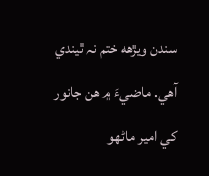سندن ويڙهه ختم نہ ٿيندي آھي. ماضيءَ ۾ ھن جانور کي امير ماڻهو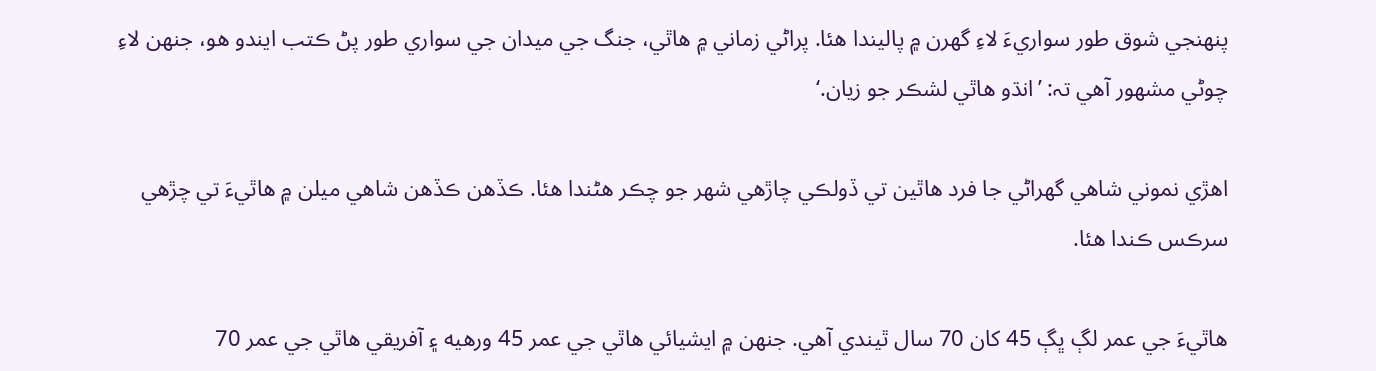پنھنجي شوق طور سواريءَ لاءِ گهرن ۾ پاليندا ھئا. پراڻي زماني ۾ ھاٿي، جنگ جي ميدان جي سواري طور پڻ ڪتب ايندو ھو، جنھن لاءِ چوڻي مشھور آھي تہ: ’انڌو ھاٿي لشڪر جو زيان.‘

اھڙي نموني شاھي گھراڻي جا فرد ھاٿين تي ڏولڪي چاڙهي شھر جو چڪر ھڻندا ھئا. ڪڏهن ڪڏهن شاھي ميلن ۾ ھاٿيءَ تي چڙهي سرڪس ڪندا ھئا.

ھاٿيءَ جي عمر لڳ ڀڳ 45 کان 70 سال ٿيندي آھي. جنھن ۾ ايشيائي ھاٿي جي عمر 45 ورهيه ۽ آفريقي ھاٿي جي عمر 70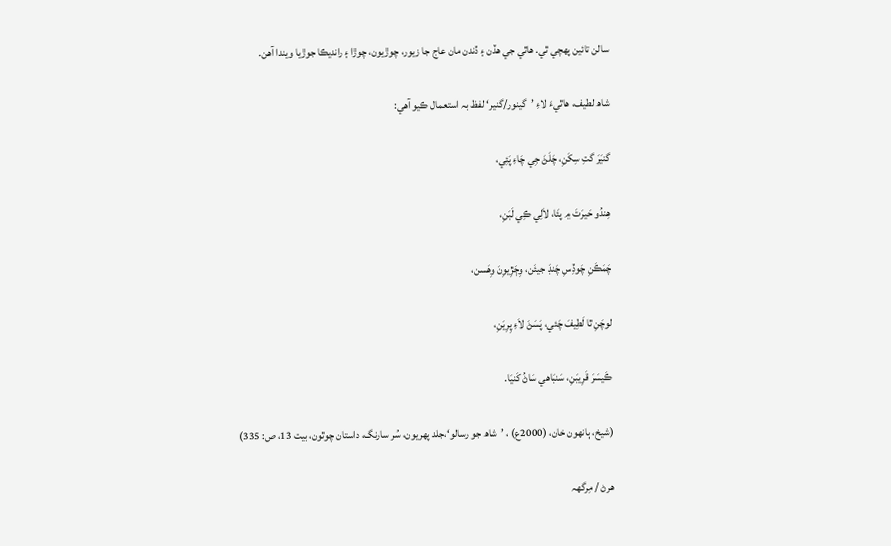سالن تائين پھچي ٿي. ھاٿي جي ھڏن ۽ ڏندن مان عاج جا زيور، چوڙيون، چوڙا ۽ رانديڪا جوڙيا ويندا آھن.

شاھ لطيف، ھاٿيءَ لاءِ ’گينور/گنير‘ لفظ بہ استعمال ڪيو آھي:

گنيَرَ گتِ سِکَنِ، چَلَڻَ جِي چَاءِ پَئِي،

ھِندُو حَيرَتَ ۾ پئَا، لاَلِي ڪِي لَبَنِ،

چَمَڪَنِ چَوڏِسِ چَنڊَ جيئَن، وِڄَڙِيوِنَ وِهَسن،

لوچَنِ ٿا لَطِيفَ چَئي، پَسَڻَ لاَءِ پِرِيَنِ،

ڪَيسَرَ قَرِيبَنِ، سَنبَاھي سَاڻُ کَنيَا.

(شيخ، ٻانهون خان، (2000ع) ، ’شاھ جو رسالو‘،جلد پھريون، سُر سارنگ، داستان چوٿون، بيت 13، ص: 335)

ھرڻ / مِرگهہ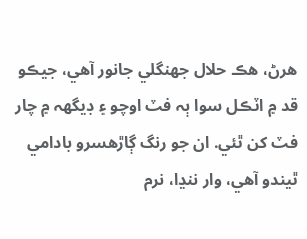ھرڻ، ھڪ حلال جهنگلي جانور آھي، جيڪو قد ۾ اٽڪل سوا ٻہ فٽ اوچو ۽ ڊيگهہ ۾ چار فٽ کن ٿئي. ان جو رنگ ڳاڙهسرو بادامي ٿيندو آھي، وار ننڍا، نرم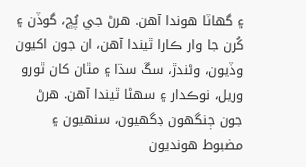۽ گهاٽا ھوندا آھن. ھرڻ جي پُڇ، گوڏن ۽ کُرن جا وار ڪارا ٿيندا آھن، ان جون اکيون وڏيون، وڻندڙ، سڱ سڌا ۽ مٿان کان ٿورو وريل، نوڪدار ۽ سهڻا ٿيندا آھن. ھرڻ جون ڄنگهون ڊگهيون، سنهيون ۽ مضبوط ھونديون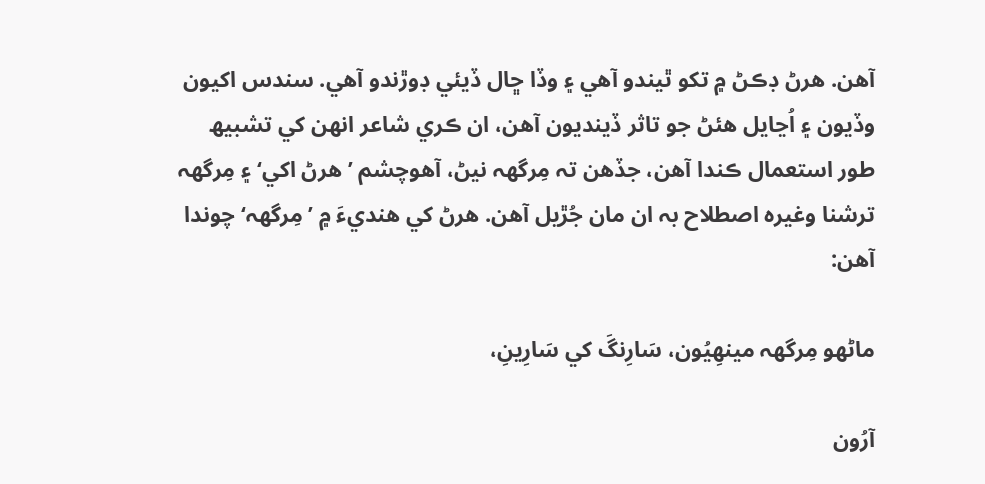آھن. ھرڻ ڊڪڻ ۾ تکو ٿيندو آھي ۽ وڏا ڇال ڏيئي ڊوڙندو آھي. سندس اکيون وڏيون ۽ اُڃايل ھئڻ جو تاثر ڏينديون آھن، ان ڪري شاعر انهن کي تشبيھ طور استعمال ڪندا آھن، جڏهن تہ مِرگهہ نيڻ، آھوچشم ’هرڻ اکي‘ ۽ مِرگهہ ترشنا وغيرہ اصطلاح بہ ان مان جُڙيل آھن. ھرڻ کي ھنديءَ ۾ ’مِرگهہ‘ چوندا آھن:

ماڻهو مِرگهہ مينهِيُون، سَارِنگَ کي سَارِينِ،

آرُون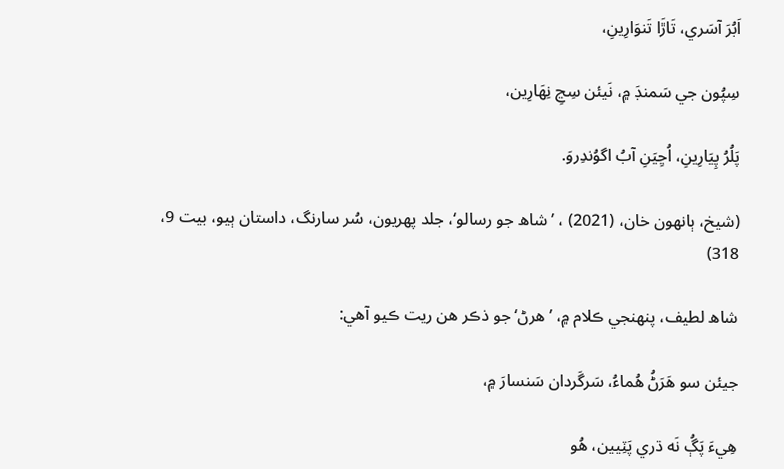اَبُرَ آسَري، تَاڙَا تَنوَارِينِ،

سِپُون جي سَمنڊَ ۾، نَيئن سِڃِ نِهَارِين،

پَلُرُ پِيَارِينِ، اُڃِيَنِ آبُ اگوُندِروَ.

(شيخ، ٻانهون خان، (2021) ، ’شاھ جو رسالو‘، جلد پھريون، سُر سارنگ، داستان ٻيو، بيت 9، 318)

شاھ لطيف، پنھنجي ڪلام ۾، ’هرڻ‘ جو ذڪر ھن ريت ڪيو آھي:

جيئن سو ھَرَڻُ ھُماءُ، سَرگَردان سَنسارَ ۾،

ھِيءَ پَڳُ نَه ڌري پَٽِيين، ھُو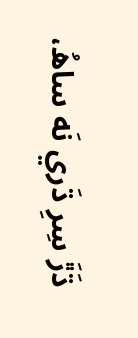ڌَڙَ سِرِ ڌَري نَه ساھُ،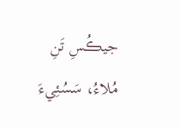جيڪُسِ تَنِ مُلاءُ، سَسُئِيءَ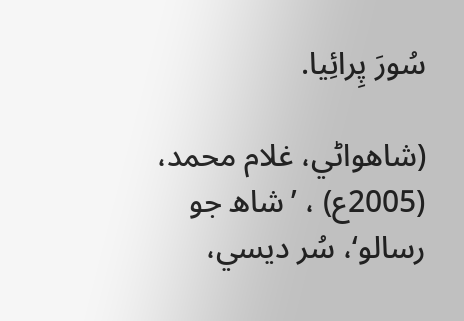سُورَ پِرائِيا.

(شاھواڻي، غلام محمد، (2005ع) ، ’شاھ جو رسالو‘، سُر ديسي،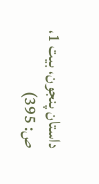داستان پنجون، بيت 1، ص: 395)